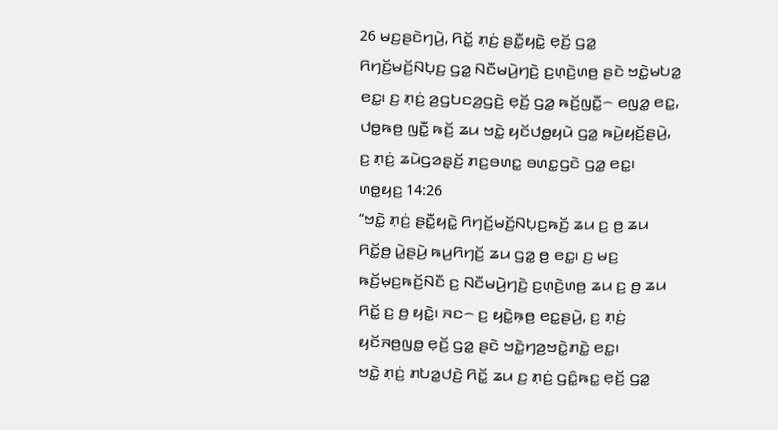26 ꤗꤢ꤬ꤔꤢꤧꤚꤣꤧ꤬, ꤖꤢꤩ꤭ ꤊ꤫ꤢꤦ꤬ ꤔꤢꤪ꤭ꤟꤢꤧ꤭ ꤕ꤫ꤢꤩ꤬ ꤞꤤ꤭ ꤖꤚꤢꤩ꤬ꤗꤢꤩ꤬ꤡꤝ꤫ꤢ꤬ ꤞꤤ꤭ ꤡꤢꤪꤗꤣꤧ꤬ꤚꤢꤧ꤬ ꤢ꤬ꤛ꤫ꤢꤧ꤬ꤛꤥ꤬ ꤔꤢꤧ ꤠꤢꤧ꤭ꤗꤝꤤ꤭ ꤕꤢ꤭꤯ ꤢ꤬ ꤊ꤫ꤢꤦ꤬ ꤤ꤬ꤞꤝꤢꤤ꤬ꤞꤢꤧ꤬ ꤕ꤫ꤢꤩ꤬ ꤞꤤ꤭ ꤒꤢꤩ꤬ꤜꤢꤪ꤭꤮ ꤕꤜꤤ꤭ ꤕꤢ꤭, ꤓꤥ꤭ꤒꤥ꤬ ꤜꤢꤪ꤭ ꤒꤢꤩ꤬ ꤘꤣ ꤠꤢꤧ꤭ ꤟꤢꤩꤓꤥ꤭ꤟꤣꤧ ꤞꤤ꤭ ꤒꤣꤧ꤬ꤟꤢꤩ꤬ꤔꤣꤧ꤬, ꤢ꤬ ꤊ꤫ꤢꤦ꤬ ꤘꤣꤧꤞꤤꤔ꤫ꤢꤩ꤬ ꤊꤢ꤬ꤋꤛꤢ꤭ ꤋꤛꤢ꤭ꤞꤢꤧ ꤞꤤ꤭ ꤕꤢ꤭꤯
ꤛꤥ꤭ꤟꤢ꤬ 14:26
“ꤠꤢꤧ꤭ ꤊ꤫ꤢꤦ꤬ ꤔꤢꤪ꤭ꤟꤢꤧ꤭ ꤖꤚꤢꤩ꤬ꤗꤢꤩ꤬ꤡꤝ꤫ꤢ꤬ꤒꤢꤩ꤬ ꤘꤣ ꤢ꤬ ꤥ꤬ ꤘꤣ ꤖꤢꤩ꤭ꤥ꤬ ꤣꤧ꤭ꤔꤣꤧ꤬ ꤒꤣ꤬ꤖꤚꤢꤩ꤬ ꤘꤣ ꤞꤤ꤭ ꤥ꤬ ꤕꤢ꤭꤯ ꤢ꤬ ꤗꤢ꤬ ꤒꤢꤩ꤬ꤗ꤫ꤢ꤬ꤒꤢꤩ꤬ꤡꤢꤪ ꤢ꤬ ꤡꤢꤪꤗꤣꤧ꤬ꤚꤢꤧ꤬ ꤢ꤬ꤛ꤫ꤢꤧ꤬ꤛꤥ꤬ ꤘꤣ ꤢ꤬ ꤥ꤬ ꤘꤣ ꤖꤢꤩ꤭ ꤢ꤬ ꤥ꤬ ꤟꤢꤧ꤭꤯ ꤏꤢ꤮ ꤢ꤬ ꤟꤢꤧ꤭ꤒ꤫ꤥ꤬ ꤕꤢ꤭ꤔꤣꤧ꤬, ꤢ꤬ ꤊ꤫ꤢꤦ꤬ ꤟꤢꤩꤏꤥ꤬ꤜꤥ꤭ ꤕ꤫ꤢꤩ꤬ ꤞꤤ꤭ ꤔꤢꤧ ꤠꤢꤧ꤭ꤚꤤ꤬ꤠꤢꤧ꤭ꤊꤢꤧ꤭ ꤕꤢ꤭꤯
ꤠꤢꤧ꤭ ꤊ꤫ꤢꤦ꤬ ꤊꤝꤤ꤭ꤓꤢꤧ꤬ ꤖꤢꤩ꤭ ꤘꤣ ꤢ꤬ ꤊ꤫ꤢꤦ꤬ ꤞꤢꤨ꤭ꤒꤢ꤭ ꤕ꤫ꤢꤩ꤬ ꤞꤤ꤭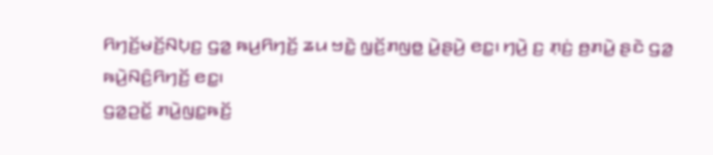ꤖꤚꤢꤩ꤬ꤗꤢꤩ꤬ꤡꤝ꤫ꤢ꤬ ꤞꤤ꤭ ꤒꤣ꤬ꤖꤚꤢꤩ꤬ ꤘꤣ ꤠꤢꤧ꤭ ꤜ꤫ꤢꤩ꤬ꤊꤜꤥ꤭ ꤣꤧ꤭ꤔꤣꤧ꤬ ꤕꤢ꤭꤯ ꤚꤣꤧ꤬ ꤢ꤬ ꤊ꤫ꤢꤦ꤬ ꤥ꤬ꤊꤣꤧ꤭ ꤔꤢꤧ ꤞꤤ꤭ ꤒꤣꤧ꤬ꤡꤢꤨ꤬ꤖꤚꤢꤩ꤬ ꤕꤢ꤭꤯
ꤞꤤ꤭ꤑꤢꤩ꤭ ꤊꤣꤧ꤭ꤜꤢ꤭ꤒꤢꤩ꤬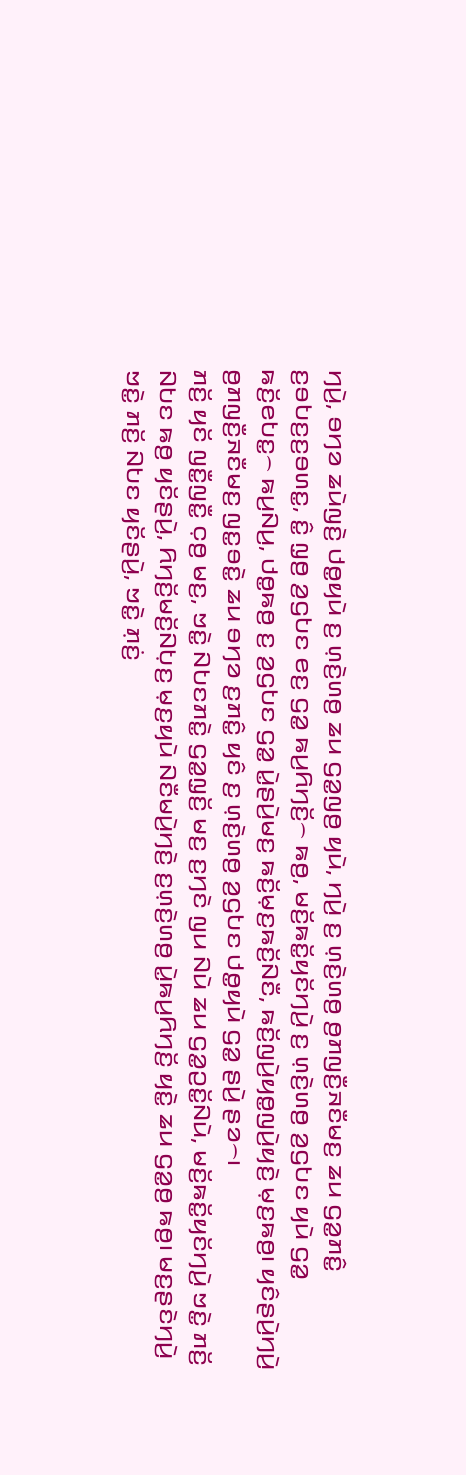ꤚꤣꤧ꤬, ꤋꤚꤤ ꤘꤣꤧꤜꤢꤧ꤬ ꤓꤥ꤭ꤟꤣꤧ ꤢ꤬ ꤛ꤫ꤢꤧ꤬ꤛꤥ꤬ ꤘꤣ ꤞꤤ꤭ꤜꤥ꤬ ꤟꤣꤧ, ꤚꤣꤧ꤬ ꤢ꤬ ꤛ꤫ꤢꤧ꤬ꤛꤥ꤬ ꤥ꤬ꤊꤜꤢꤪ꤬ꤏꤢꤪꤗꤢ꤬ ꤘꤣ ꤞꤤ꤭ꤊꤢꤨ꤭ ꤢ꤬ꤋꤝꤢ꤬ꤢ꤬ꤋꤛꤢ꤭, ꤢꤨ꤭ ꤜ꤫ꤥ꤬ ꤤ꤬ꤞꤝꤢ ꤕꤢ꤬ ꤞꤤ꤭ ꤒꤣ꤬ꤖꤚꤢꤩ꤬꤮ ꤒꤥ꤬, ꤗꤢꤩ꤬ꤒꤢꤩ꤭ꤟꤢꤩꤚꤣꤧ꤬ ꤢ꤬ ꤛ꤫ꤢꤧ꤬ꤛꤥ꤬ ꤤ꤬ꤞꤝꤢ ꤟꤣꤧ ꤞꤤ꤭ ꤒꤢꤩ꤬ꤕꤝꤢ꤭꤮ ꤒꤣ꤬ꤡꤣ꤬, ꤓꤥ꤭ꤒꤥ꤬ ꤢ꤬ ꤤ꤬ꤞꤝꤢ ꤞꤤ꤭ ꤣꤧ꤭ꤔꤣꤧ꤬ꤗꤢ꤬ ꤒꤢꤩ꤬ꤗ꤫ꤢ꤬ꤒꤢꤩ꤬ꤡꤢꤪ, ꤒꤢꤩ꤬ꤜꤣꤧ꤬ꤟꤥ꤭ꤜꤣꤧ꤬ꤟꤢꤧ꤬ ꤗ꤫ꤢ꤬ꤒꤥ꤬꤯ ꤟꤢꤨꤔꤣꤧ꤬ꤚꤣꤧ꤬ ꤥ꤬ꤊꤜꤢꤪ꤬ꤏꤢꤪꤗꤢ꤬ ꤜꤢ꤭ꤋꤢꤧ꤭ ꤘꤣ ꤋꤚꤤ ꤢ꤬ꤊꤢꤨ꤭ ꤟꤢꤨ ꤢ꤬ ꤛ꤫ꤢꤧ꤬ꤛꤥ꤬ ꤤ꤬ꤞꤝꤢ ꤓꤥ꤭ꤟꤣꤧ ꤞꤤ꤭ ꤔꤣꤧ꤬ ꤔꤤ꤮꤯
ꤊꤢꤩ꤬ ꤟꤢꤩ ꤜꤢꤪ꤭ꤜꤢꤪ꤭ ꤍ꤫ꤥ꤬ ꤗꤢ꤬, ꤠꤢꤧ꤭ ꤡꤝꤢꤊꤢꤧ꤭ ꤞꤤ꤭ꤜ꤫ꤢꤩ꤬ ꤗꤢ꤬ ꤢ꤬ꤚꤢꤧ ꤜꤣ ꤡꤣꤧ ꤘꤣ ꤞꤤ꤭ꤑꤢꤩ꤭ꤡꤣꤧ, ꤗꤢꤩ꤬ꤒꤢꤩ꤭ꤟꤢꤩꤚꤣꤧ꤬ ꤠꤢꤧ꤭ ꤊꤢꤩ꤬ ꤡꤝꤢ ꤒꤥ꤬ ꤟꤢꤩꤔꤣꤧ꤬, ꤖꤚꤢꤩ꤬ꤗꤢꤩ꤬ꤡꤝ꤫ꤢ꤬ ꤗ꤫ꤢ꤬ꤟꤣꤧ ꤡꤢꤪꤗꤣꤧ꤬ꤚꤢꤧ꤬ ꤢ꤬ꤛ꤫ꤢꤧ꤬ꤛꤥ꤬ ꤣꤧ꤭ꤒꤣ꤬ꤖꤚꤢꤩ꤬ ꤟꤢꤧ꤭ ꤘꤣ ꤞꤤ꤭ꤥ꤬ ꤒꤥ꤬꤯ ꤗꤢ꤬ꤔꤢꤧꤚꤣꤧ꤬ ꤠꤢꤧ꤭ ꤊꤢꤩ꤬ ꤡꤝꤢ ꤟꤢꤩꤔꤣꤧ꤬, ꤠꤢꤧ꤭ ꤊ꤫ꤢꤦ꤬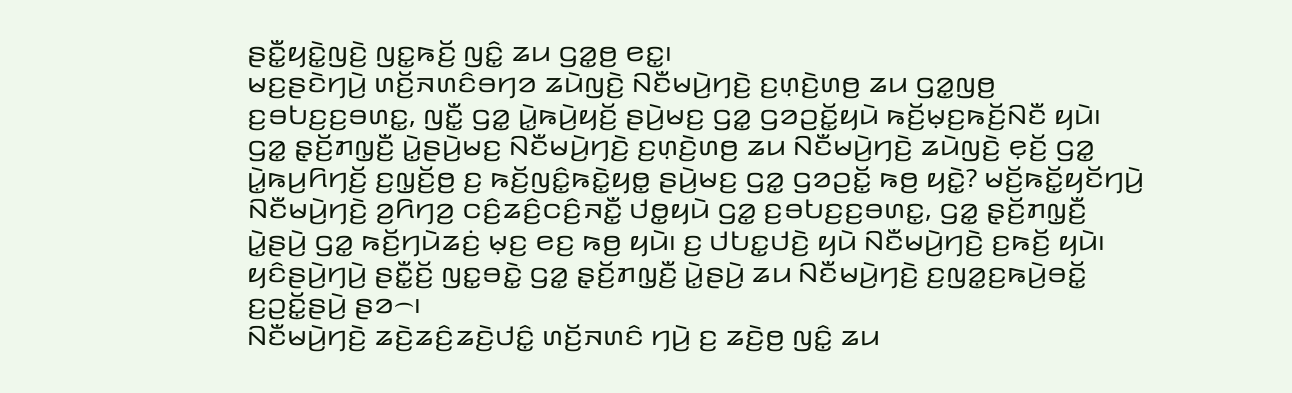ꤔꤢꤪ꤭ꤟꤢꤧ꤭ꤜꤢꤧ꤬ ꤜꤢ꤭ꤒꤢꤩ꤬ ꤜꤢꤨ꤭ ꤘꤣ ꤞꤤ꤭ꤥ꤬ ꤕꤢ꤭꤯
ꤗꤢ꤬ꤔꤢꤧꤚꤣꤧ꤬ ꤛꤢꤩ꤬ꤏꤛꤢꤨꤋꤚꤤ ꤘꤣꤧꤜꤢꤧ꤬ ꤡꤢꤪꤗꤣꤧ꤬ꤚꤢꤧ꤬ ꤢ꤬ꤛ꤫ꤢꤧ꤬ꤛꤥ꤬ ꤘꤣ ꤞꤤ꤭ꤜꤥ꤬ ꤢ꤬ꤋꤝꤢ꤬ꤢ꤬ꤋꤛꤢ꤭, ꤜꤢꤪ꤭ ꤞꤤ꤭ ꤣꤧ꤭ꤒꤣꤧ꤬ꤟꤢꤩ꤬ ꤔꤣꤧ꤬ꤗꤢ꤬ ꤞꤤ꤭ ꤞꤤꤑꤢꤩ꤭ꤟꤣꤧ ꤒꤢꤩ꤬ꤗ꤫ꤢ꤬ꤒꤢꤩ꤬ꤡꤢꤪ ꤟꤣꤧ꤯
ꤞꤤ꤭ ꤔ꤫ꤢꤩ꤬ꤊꤜ꤫ꤢꤪ꤬ ꤣꤧ꤭ꤔꤣꤧ꤬ꤗꤢ꤬ ꤡꤢꤪꤗꤣꤧ꤬ꤚꤢꤧ꤬ ꤢ꤬ꤛ꤫ꤢꤧ꤬ꤛꤥ꤬ ꤘꤣ ꤡꤢꤪꤗꤣꤧ꤬ꤚꤢꤧ꤬ ꤘꤣꤧꤜꤢꤧ꤬ ꤕ꤫ꤢꤩ꤬ ꤞꤤ꤭ ꤣꤧ꤭ꤒꤣ꤬ꤖꤚꤢꤩ꤬ ꤢ꤬ꤜ꤫ꤢꤩ꤬ꤥ꤬ ꤢ꤬ ꤒꤢꤩ꤬ꤜꤢꤨ꤭ꤒꤢꤧ꤭ꤟꤥ꤭ ꤔꤣꤧ꤬ꤗꤢ꤬ ꤞꤤ꤭ ꤞꤤꤑꤢꤩ꤭ ꤒꤥ꤬ ꤟꤢꤧ꤭? ꤗꤢꤩ꤬ꤒꤢꤩ꤭ꤟꤢꤩꤚꤣꤧ꤬ ꤡꤢꤪꤗꤣꤧ꤬ꤚꤢꤧ꤬ ꤤ꤬ꤖꤚꤤ꤬ ꤍꤢꤨ꤬ꤘꤢꤨ꤬ꤍꤢꤨ꤬ꤏꤢꤪ꤭ ꤓꤥ꤭ꤟꤣꤧ ꤞꤤ꤭ ꤢ꤬ꤋꤝꤢ꤬ꤢ꤬ꤋꤛꤢ꤭, ꤞꤤ꤭ ꤔ꤫ꤢꤩ꤬ꤊꤜ꤫ꤢꤪ꤬ ꤣꤧ꤭ꤔꤣꤧ꤬ ꤞꤤ꤭ ꤒꤢꤩ꤬ꤚꤣꤧꤘꤢꤦ꤬ ꤗ꤫ꤢ꤬ ꤕꤢ꤬ ꤒꤥ꤬ ꤟꤣꤧ꤯ ꤢ꤬ ꤓꤝꤢ꤭ꤓꤢꤧ꤬ ꤟꤣꤧ ꤡꤢꤪꤗꤣꤧ꤬ꤚꤢꤧ꤬ ꤢ꤬ꤒꤢꤩ꤬ ꤟꤣꤧ꤯ ꤟꤢꤨꤔꤣꤧ꤬ꤚꤣꤧ꤬ ꤔꤢꤪ꤭ꤢꤩ꤬ ꤜꤢ꤭ꤋꤢꤧ꤭ ꤞꤤ꤭ ꤔ꤫ꤢꤩ꤬ꤊꤜ꤫ꤢꤪ꤬ ꤣꤧ꤭ꤔꤣꤧ꤬ ꤘꤣ ꤡꤢꤪꤗꤣꤧ꤬ꤚꤢꤧ꤬ ꤢ꤬ꤜꤤ꤭ꤢ꤬ꤒꤣꤧ꤬ꤋꤢꤩ꤭ ꤢ꤬ꤑꤢꤩ꤭ꤔꤣꤧ꤬ ꤔꤤ꤮꤯
ꤡꤢꤪꤗꤣꤧ꤬ꤚꤢꤧ꤬ ꤘꤢꤧ꤬ꤘꤢꤨ꤬ꤘꤢꤧ꤬ꤓꤢꤨ꤭ ꤛꤢꤩ꤬ꤏꤛꤢꤨ ꤚꤣꤧ꤬ ꤢ꤬ ꤘꤢꤧ꤬ꤥ꤬ ꤜꤢꤨ꤭ ꤘꤣ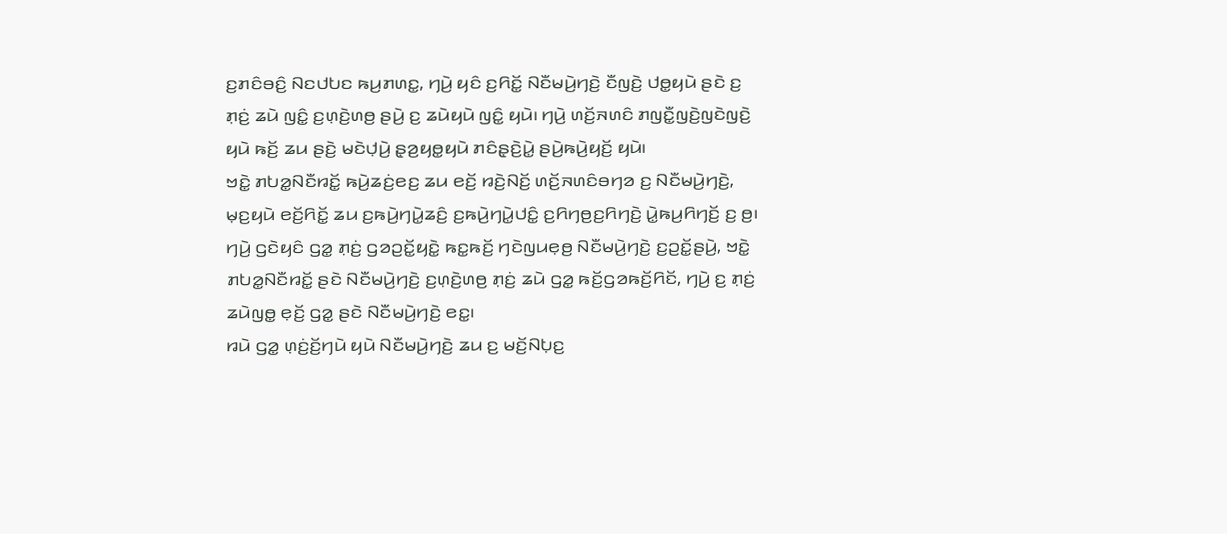ꤢ꤬ꤊꤢꤨꤋꤢꤨ꤬ ꤡꤢꤓꤝꤢ ꤒꤣ꤬ꤊꤛꤢ꤭, ꤚꤣꤧ꤬ ꤟꤢꤨ ꤢ꤬ꤖꤢꤩ꤭ ꤡꤢꤪꤗꤣꤧ꤬ꤚꤢꤧ꤬ ꤢꤪꤜꤢꤧ꤬ ꤓꤥ꤭ꤟꤣꤧ ꤔꤢꤧ ꤢ꤬ ꤊ꤫ꤢꤦ꤬ ꤘꤣꤧ ꤜꤢꤨ꤭ ꤢ꤬ꤛ꤫ꤢꤧ꤬ꤛꤥ꤬ ꤔꤣꤧ꤬ ꤢ꤬ ꤘꤣꤧꤟꤣꤧ ꤜꤢꤨ꤭ ꤟꤣꤧ꤯ ꤚꤣꤧ꤬ ꤛꤢꤩ꤬ꤏꤛꤢꤨ ꤊꤜꤢꤪ꤭ꤜꤢꤧ꤬ꤜꤢꤧꤜꤢꤧ꤬ ꤟꤣꤧ ꤒꤢꤩ꤬ ꤘꤣ ꤔꤢꤧ꤬ ꤗꤢꤧꤓ꤫ꤣꤧ꤬ ꤔ꤫ꤤ꤬ꤟꤥ꤭ꤟꤣꤧ ꤊꤢꤨꤔ꤫ꤢꤧ꤬ꤣꤧ꤭ ꤔꤣꤧ꤬ꤒꤣꤧ꤬ꤟꤢꤩ꤬ ꤟꤣꤧ꤯
ꤠꤢꤧ꤭ ꤊꤝꤤ꤭ꤡꤢꤪꤙꤢꤩ꤭ ꤒꤣꤧ꤬ꤘꤢꤦ꤬ꤕꤢ꤬ ꤘꤣ ꤕꤢꤩ꤬ ꤙꤢꤧ꤬ꤡꤢꤩ꤬ ꤛꤢꤩ꤬ꤏꤛꤢꤨꤋꤚꤤ ꤢ꤬ ꤡꤢꤪꤗꤣꤧ꤬ꤚꤢꤧ꤬, ꤗ꤫ꤢ꤬ꤟꤣꤧ ꤕꤢꤩ꤬ꤖꤢꤩ꤭ ꤘꤣ ꤢ꤬ꤒꤣꤧ꤬ꤚꤣꤧ꤭ꤘꤢꤨ꤬ ꤢ꤬ꤒꤣꤧ꤬ꤚꤣꤧ꤭ꤓꤢꤨ꤭ ꤢ꤬ꤖꤚꤥ꤬ꤢ꤬ꤖꤚꤢꤧ꤬ ꤣꤧ꤭ꤒꤣ꤬ꤖꤚꤢꤩ꤬ ꤢ꤬ ꤥ꤬꤯ ꤚꤣꤧ꤬ ꤞꤢꤧꤟꤢꤨ ꤞꤤ꤭ ꤊ꤫ꤢꤦ꤬ ꤞꤤꤑꤢꤩ꤭ꤟꤢꤧ꤭ ꤒꤢ꤭ꤒꤢꤩ꤬ ꤚꤢꤧꤜꤣꤕ꤫ꤥ꤬ ꤡꤢꤪꤗꤣꤧ꤬ꤚꤢꤧ꤬ ꤢ꤬ꤑꤢꤩ꤭ꤔꤣꤧ꤬, ꤠꤢꤧ꤭ ꤊꤝꤤ꤭ꤡꤢꤪꤙꤢꤩ꤭ ꤔꤢꤧ ꤡꤢꤪꤗꤣꤧ꤬ꤚꤢꤧ꤬ ꤢ꤬ꤛ꤫ꤢꤧ꤬ꤛꤥ꤬ ꤊ꤫ꤢꤦ꤬ ꤘꤣꤧ ꤞꤤ꤭ ꤒꤢꤩ꤬ꤞꤤꤒꤢꤩ꤬ꤖꤢꤩ, ꤚꤣꤧ꤬ ꤢ꤬ ꤊ꤫ꤢꤦ꤬ ꤘꤣꤧꤜꤥ꤭ ꤕ꤫ꤢꤩ꤬ ꤞꤤ꤭ ꤔꤢꤧ ꤡꤢꤪꤗꤣꤧ꤬ꤚꤢꤧ꤬ ꤕꤢ꤭꤯
ꤙꤣꤧ ꤞꤤ꤭ ꤛ꤫ꤢꤦ꤬ꤢꤩ꤬ꤚꤣꤧ ꤟꤣꤧ ꤡꤢꤪꤗꤣꤧ꤬ꤚꤢꤧ꤬ ꤘꤣ ꤢ꤬ ꤗꤢꤩ꤬ꤡꤝ꤫ꤢ꤬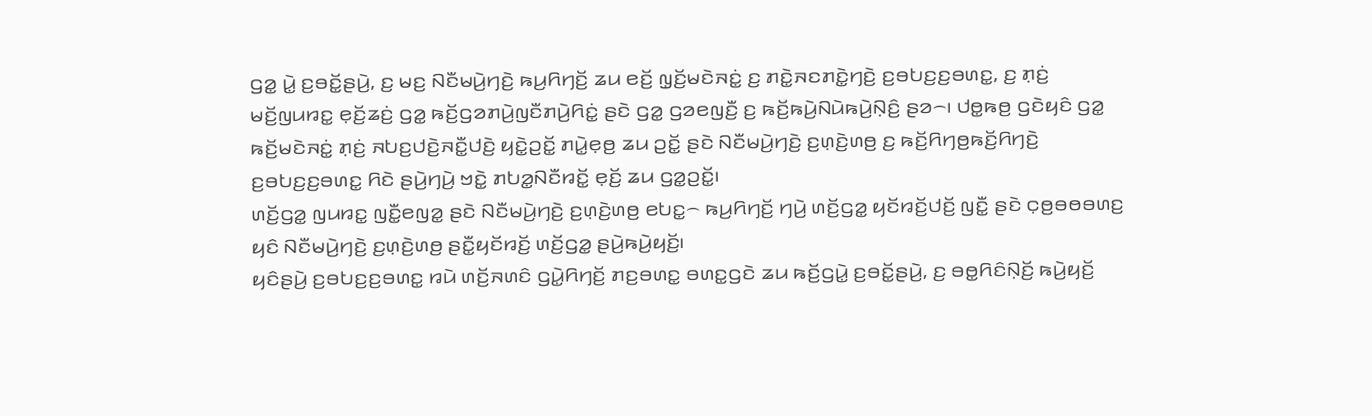ꤞꤤ꤭ ꤣꤧ꤭ ꤢ꤬ꤋꤢꤩ꤭ꤔꤣꤧ꤬, ꤢ꤬ ꤗꤢ꤬ ꤡꤢꤪꤗꤣꤧ꤬ꤚꤢꤧ꤬ ꤒꤣ꤬ꤖꤚꤢꤩ꤬ ꤘꤣ ꤕꤢꤩ꤬ ꤜ꤫ꤢꤩ꤬ꤗꤢꤧꤏꤢꤦ꤭ ꤢ꤬ ꤊꤢꤧ꤭ꤏꤢꤊꤢꤧ꤭ꤚꤢꤧ꤬ ꤢ꤬ꤋꤝꤢ꤬ꤢ꤬ꤋꤛꤢ꤭, ꤢ꤬ ꤊ꤫ꤢꤦ꤬ ꤗꤢꤩ꤬ꤜꤣꤙꤢ꤭ ꤕ꤫ꤢꤩ꤬ꤘꤢꤦ꤬ ꤞꤤ꤭ ꤒꤢꤩ꤬ꤞꤤꤊꤣꤧ꤬ꤜꤢꤪꤊꤣꤧ꤬ꤖꤢꤦ꤭ ꤔꤢꤧ ꤞꤤ꤭ ꤞꤤꤕꤜꤢꤪ꤬ ꤢ꤬ ꤒꤢꤩ꤬ꤒꤣꤧ꤬ꤡꤣꤧꤒꤣꤧ꤬ꤡ꤫ꤢꤨ꤬ ꤔꤤ꤮꤯ ꤓꤥ꤭ꤒꤥ꤬ ꤞꤢꤧꤟꤢꤨ ꤞꤤ꤭ ꤒꤢꤩ꤬ꤗꤢꤧꤏꤢꤦ꤭ ꤊ꤫ꤢꤦ꤬ ꤏꤝꤢ꤬ꤓꤢꤧ꤬ꤏꤢꤪ꤭ꤓꤢꤧ꤬ ꤟꤢꤧ꤭ꤑꤢꤩ꤭ ꤊꤣꤧ꤭ꤕ꤫ꤥ꤬ ꤘꤣ ꤑꤢꤩ꤭ ꤔꤢꤧ ꤡꤢꤪꤗꤣꤧ꤬ꤚꤢꤧ꤬ ꤢ꤬ꤛ꤫ꤢꤧ꤬ꤛꤥ꤬ ꤢ꤬ ꤒꤢꤩ꤬ꤖꤚꤥ꤬ꤒꤢꤩ꤬ꤖꤚꤢꤧ꤬ ꤢ꤬ꤋꤝꤢ꤬ꤢ꤬ꤋꤛꤢ꤭ ꤖꤢꤧ ꤔꤣꤧ꤬ꤚꤣꤧ꤬ ꤠꤢꤧ꤭ ꤊꤝꤤ꤭ꤡꤢꤪꤙꤢꤩ꤭ ꤕ꤫ꤢꤩ꤬ ꤘꤣ ꤞꤤ꤭ꤑꤢꤩ꤭꤯
ꤛꤢꤩ꤬ꤞꤤ꤭ ꤜꤣꤙꤢ꤭ ꤜꤢꤪ꤭ꤕꤜꤤ꤭ ꤔꤢꤧ ꤡꤢꤪꤗꤣꤧ꤬ꤚꤢꤧ꤬ ꤢ꤬ꤛ꤫ꤢꤧ꤬ꤛꤥ꤬ ꤕꤝꤢ꤭꤮ ꤒꤣ꤬ꤖꤚꤢꤩ꤬ ꤚꤣꤧ꤬ ꤛꤢꤩ꤬ꤞꤤ꤭ ꤟꤢꤩꤙꤢꤩ꤬ꤓꤢꤩ꤬ ꤜꤢꤪ꤭ ꤔꤢꤧ ꤍ꤫ꤥ꤬ꤋꤥꤋꤛꤢ꤬ ꤟꤢꤨ ꤡꤢꤪꤗꤣꤧ꤬ꤚꤢꤧ꤬ ꤢ꤬ꤛ꤫ꤢꤧ꤬ꤛꤥ꤬ ꤔꤢꤪ꤭ꤟꤢꤩꤙꤢꤩ꤬ ꤛꤢꤩ꤬ꤞꤤ꤭ ꤔꤣꤧ꤬ꤒꤣꤧ꤬ꤟꤢꤩ꤬꤯
ꤟꤢꤨꤔꤣꤧ꤬ ꤢ꤬ꤋꤝꤢ꤬ꤢ꤬ꤋꤛꤢ꤭ ꤙꤣꤧ ꤛꤢꤩ꤬ꤏꤛꤢꤨ ꤞꤣꤧ꤭ꤖꤚꤢꤩ꤬ ꤊꤢ꤬ꤋꤛꤢ꤭ ꤋꤛꤢ꤭ꤞꤢꤧ ꤘꤣ ꤒꤢꤩ꤬ꤞꤣꤧ꤭ ꤢ꤬ꤋꤢꤩ꤭ꤔꤣꤧ꤬, ꤢ꤬ ꤋꤥ꤭ꤖꤢꤨꤡ꤫ꤢꤩ꤬ ꤒꤣꤧ꤬ꤟꤢꤩ꤬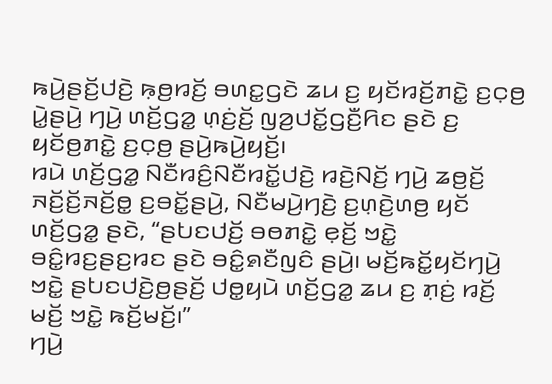ꤒꤣꤧ꤬ꤔꤢꤩ꤬ꤓꤢꤧ꤬ ꤒ꤫ꤥ꤬ꤙꤢꤩ꤬ ꤋꤛꤢ꤭ꤞꤢꤧ ꤘꤣ ꤢ꤬ ꤟꤢꤩꤙꤢꤩ꤬ꤊꤢꤧ꤭ ꤢ꤬ꤍ꤫ꤥ꤬ ꤣꤧ꤭ꤔꤣꤧ꤬ ꤚꤣꤧ꤬ ꤛꤢꤩ꤬ꤞꤤ꤭ ꤛ꤫ꤢꤦ꤬ꤢꤩ꤬ ꤜꤤ꤬ꤓꤢꤩ꤭ꤞꤢꤪ꤬ꤖꤢ ꤔꤢꤧ ꤢ꤬ ꤟꤢꤩꤥ꤬ꤊꤢꤧ꤭ ꤢ꤬ꤍ꤫ꤥ꤬ ꤔꤣꤧ꤬ꤒꤣꤧ꤬ꤟꤢꤩ꤬꤯
ꤙꤣꤧ ꤛꤢꤩ꤬ꤞꤤ꤭ ꤡꤢꤪꤙꤢꤨ꤬ꤡꤢꤪꤙꤢꤩ꤭ꤓꤢꤧ꤬ ꤙꤢꤧ꤬ꤡꤢꤩ꤬ ꤚꤣꤧ꤬ ꤘꤥ꤬ꤢꤩ꤬ ꤏꤢꤩ꤬ꤢꤩ꤬ꤏꤢꤩ꤬ꤥ꤭ ꤢ꤬ꤋꤢꤩ꤭ꤔꤣꤧ꤬, ꤡꤢꤪꤗꤣꤧ꤬ꤚꤢꤧ꤬ ꤢ꤬ꤛ꤫ꤢꤧ꤬ꤛꤥ꤬ ꤟꤢꤩ ꤛꤢꤩ꤬ꤞꤤ꤭ ꤔꤢꤧ, “ꤔꤝꤢꤓꤢꤩ꤬ ꤋꤥꤊꤢꤧ꤭ ꤕ꤫ꤢꤩ꤬ ꤠꤢꤧ꤭ ꤋꤢꤨ꤭ꤙꤢ꤬ꤔꤢ꤬ꤙꤢ ꤔꤢꤧ ꤋꤢꤨ꤭ꤎꤢꤪꤜꤢꤨ ꤔꤣꤧ꤬꤯ ꤗꤢꤩ꤬ꤒꤢꤩ꤭ꤟꤢꤩꤚꤣꤧ꤬ ꤠꤢꤧ꤭ ꤔꤝꤢꤓꤢꤧ꤬ꤥ꤬ꤔꤢꤩ꤬ ꤓꤥ꤭ꤟꤣꤧ ꤛꤢꤩ꤬ꤞꤤ꤭ ꤘꤣ ꤢ꤬ ꤊ꤫ꤢꤦ꤬ ꤙꤢꤩ꤬ ꤗꤢꤩ꤬ ꤠꤢꤧ꤭ ꤒꤢꤩ꤬ꤗꤢꤩ꤬꤯”
ꤚꤣꤧ꤬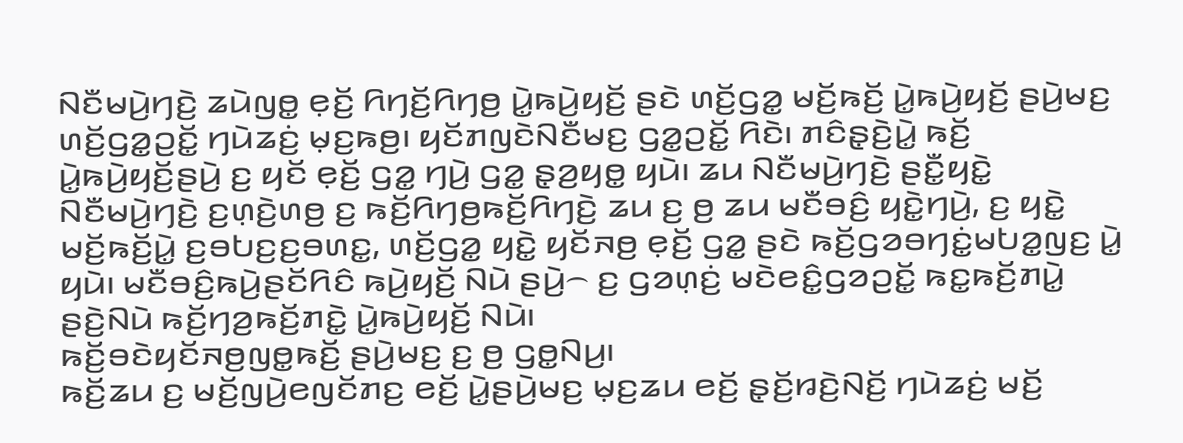ꤡꤢꤪꤗꤣꤧ꤬ꤚꤢꤧ꤬ ꤘꤣꤧꤜꤥ꤭ ꤕ꤫ꤢꤩ꤬ ꤖꤚꤢꤩ꤬ꤖꤚꤥ꤬ ꤣꤧ꤭ꤒꤣꤧ꤬ꤟꤢꤩ꤬ ꤔꤢꤧ ꤛꤢꤩ꤬ꤞꤤ꤭ ꤗꤢꤩ꤬ꤒꤢꤩ꤬ ꤣꤧ꤭ꤒꤣꤧ꤬ꤟꤢꤩ꤬ ꤔꤣꤧ꤬ꤗꤢ꤬ ꤛꤢꤩ꤬ꤞꤤ꤭ꤑꤢꤩ꤭ ꤚꤣꤧꤘꤢꤦ꤬ ꤗ꤫ꤢ꤬ꤒꤥ꤬꤯ ꤟꤢꤩꤊꤜꤢꤧꤡꤢꤪꤗꤢ꤬ ꤞꤤ꤭ꤑꤢꤩ꤭ ꤖꤢꤧ꤯ ꤊꤢꤨꤔ꤫ꤢꤧ꤬ꤣꤧ꤭ ꤒꤢꤩ꤬ ꤣꤧ꤭ꤒꤣꤧ꤬ꤟꤢꤩ꤬ꤔꤣꤧ꤬ ꤢ꤬ ꤟꤢꤩ ꤕ꤫ꤢꤩ꤬ ꤞꤤ꤭ ꤚꤣꤧ꤬ ꤞꤤ꤭ ꤔ꤫ꤤ꤬ꤟꤥ꤭ ꤟꤣꤧ꤯ ꤘꤣ ꤡꤢꤪꤗꤣꤧ꤬ꤚꤢꤧ꤬ ꤔꤢꤪ꤭ꤟꤢꤧ꤭ ꤡꤢꤪꤗꤣꤧ꤬ꤚꤢꤧ꤬ ꤢ꤬ꤛ꤫ꤢꤧ꤬ꤛꤥ꤬ ꤢ꤬ ꤒꤢꤩ꤬ꤖꤚꤥ꤬ꤒꤢꤩ꤬ꤖꤚꤢꤧ꤬ ꤘꤣ ꤢ꤬ ꤥ꤬ ꤘꤣ ꤗꤢꤪꤋꤢꤨ꤬ ꤟꤢꤧ꤭ꤚꤣꤧ꤬, ꤢ꤬ ꤟꤢꤧ꤭ ꤗꤢꤩ꤬ꤒꤢꤩ꤬ꤣꤧ꤭ ꤢ꤬ꤋꤝꤢ꤬ꤢ꤬ꤋꤛꤢ꤭, ꤛꤢꤩ꤬ꤞꤤ꤭ ꤟꤢꤧ꤭ ꤟꤢꤩꤏꤥ꤬ ꤕ꤫ꤢꤩ꤬ ꤞꤤ꤭ ꤔꤢꤧ ꤒꤢꤩ꤬ꤞꤤꤋꤚꤢꤦ꤭ꤗꤝꤤ꤭ꤜꤢ꤬ ꤣꤧ꤭ ꤟꤣꤧ꤯ ꤗꤢꤪꤋꤢꤨ꤬ꤒꤣꤧ꤬ꤔꤢꤩꤖꤢꤨ ꤒꤣꤧ꤬ꤟꤢꤩ꤬ ꤡꤣꤧ ꤔꤣꤧ꤬꤮ ꤢ꤬ ꤞꤤꤛ꤫ꤢꤦ꤬ ꤗꤢꤧꤕꤢꤨ꤭ꤞꤤꤑꤢꤩ꤭ ꤒꤢ꤭ꤒꤢꤩ꤬ꤊꤣꤧ꤭ ꤔꤢꤧ꤬ꤡꤣꤧ ꤒꤢꤩ꤬ꤚꤤ꤬ꤒꤢꤩ꤬ꤊꤢꤧ꤭ ꤣꤧ꤭ꤒꤣꤧ꤬ꤟꤢꤩ꤬ ꤡꤣꤧ꤯
ꤒꤢꤩ꤬ꤋꤢꤧꤟꤢꤩꤏꤥ꤬ꤜꤥ꤭ꤒꤢꤩ꤬ ꤔꤣꤧ꤬ꤗꤢ꤬ ꤢ꤬ ꤥ꤬ ꤞꤥ꤭ꤡꤣ꤬꤯
ꤒꤢꤩ꤬ꤘꤣ ꤢ꤬ ꤗꤢꤩ꤬ꤜꤣꤧ꤬ꤕꤜꤢꤩꤊꤢ꤬ ꤕꤢꤩ꤬ ꤣꤧ꤭ꤔꤣꤧ꤬ꤗꤢ꤬ ꤗ꤫ꤢ꤬ꤘꤣ ꤕꤢꤩ꤬ ꤔ꤫ꤢꤩ꤬ꤙꤢꤧ꤬ꤡꤢꤩ꤬ ꤚꤣꤧꤘꤢꤦ꤬ ꤗꤢꤩ꤬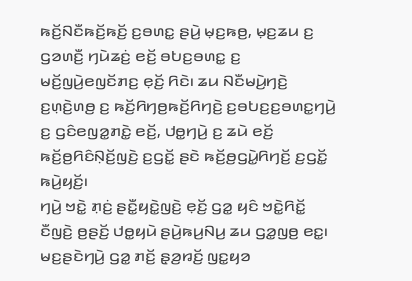ꤒꤢꤩ꤬ꤡꤢꤪꤒꤢꤩ꤬ꤒꤢꤩ꤬ ꤢ꤬ꤋꤛꤢ꤭ ꤔꤣꤧ꤬ ꤗ꤫ꤢ꤬ꤒꤥ꤬, ꤗ꤫ꤢ꤬ꤘꤣ ꤢ꤬ ꤞꤤꤛꤢꤪ꤬ ꤚꤣꤧꤘꤢꤦ꤬ ꤕꤢꤩ꤬ ꤋꤝꤢ꤬ꤋꤛꤢ꤭ ꤢ꤬ ꤗꤢꤩ꤬ꤜꤣꤧ꤬ꤕꤜꤢꤩꤊꤢ꤬ ꤕ꤫ꤢꤩ꤬ ꤖꤢꤧ꤯ ꤘꤣ ꤡꤢꤪꤗꤣꤧ꤬ꤚꤢꤧ꤬ ꤢ꤬ꤛ꤫ꤢꤧ꤬ꤛꤥ꤬ ꤢ꤬ ꤒꤢꤩ꤬ꤖꤚꤥ꤬ꤒꤢꤩ꤬ꤖꤚꤢꤧ꤬ ꤢ꤬ꤋꤝꤢ꤬ꤢ꤬ꤋꤛꤢ꤭ꤚꤣꤧ꤬ ꤢ꤬ ꤞꤢꤨꤕꤜꤤ꤭ꤊꤢꤧ꤭ ꤕꤢꤩ꤬, ꤓꤥ꤭ꤚꤣꤧ꤬ ꤢ꤬ ꤘꤣꤧ ꤕꤢꤩ꤬ ꤒꤢꤩ꤬ꤥ꤬ꤖꤢꤨꤡ꤫ꤢꤩ꤬ꤜꤢꤧ꤬ ꤢ꤬ꤞꤢꤩ꤭ ꤔꤢꤧ ꤒꤢꤩ꤬ꤥ꤬ꤞꤣꤧ꤭ꤖꤚꤢꤩ꤬ ꤢ꤬ꤞꤢꤩ꤭ ꤒꤣꤧ꤬ꤟꤢꤩ꤬꤯
ꤚꤣꤧ꤬ ꤠꤢꤧ꤭ ꤊ꤫ꤢꤦ꤬ ꤔꤢꤪ꤭ꤟꤢꤧ꤭ꤜꤢꤧ꤬ ꤕ꤫ꤢꤩ꤬ ꤞꤤ꤭ ꤟꤢꤨ ꤠꤢꤧ꤭ꤖꤢꤩ꤭ ꤢꤪꤜꤢꤧ꤬ ꤥ꤬ꤔꤢꤩ꤬ ꤓꤥ꤭ꤟꤣꤧ ꤔꤣꤧ꤬ꤒꤣ꤬ꤡꤣ꤬ ꤘꤣ ꤞꤤ꤭ꤜꤥ꤬ ꤕꤢ꤭꤯ ꤗꤢ꤬ꤔꤢꤧꤚꤣꤧ꤬ ꤞꤤ꤭ ꤊꤢꤩ꤬ ꤔ꤫ꤤ꤬ꤙꤢꤩ꤬ ꤜꤢ꤭ꤟꤤ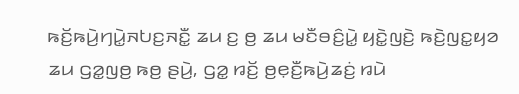ꤒꤢꤩ꤬ꤒꤣꤧ꤬ꤚꤣꤧ꤭ꤏꤝꤢ꤬ꤏꤢꤪ꤭ ꤘꤣ ꤢ꤬ ꤥ꤬ ꤘꤣ ꤗꤢꤪꤋꤢꤨ꤬ꤣꤧ꤭ ꤟꤢꤧ꤭ꤜꤢꤧ꤬ ꤒꤢꤧ꤬ꤜꤢ꤭ꤟꤤ ꤘꤣ ꤞꤤ꤭ꤜꤥ꤬ ꤒꤥ꤬ ꤔꤣꤧ꤬, ꤞꤤ꤭ ꤙꤢꤩ꤬ ꤥ꤬ꤕ꤫ꤢꤪ꤬ꤒꤣꤧ꤬ꤘꤢꤦ꤬ ꤙꤣꤧ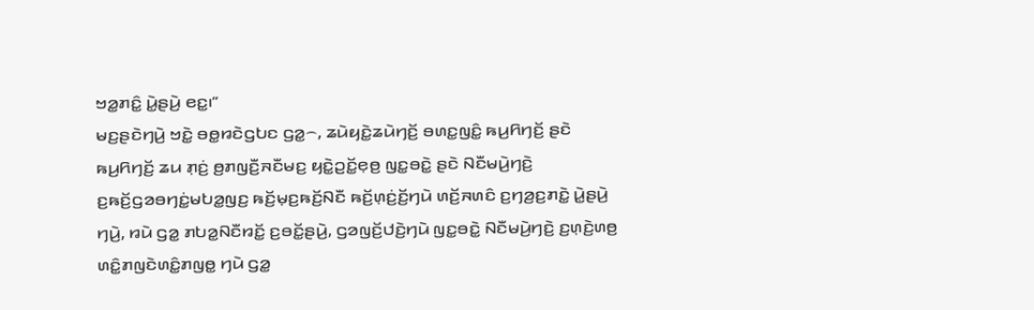ꤠꤤ꤭ꤊꤢꤨ꤭ ꤣꤧ꤭ꤔꤣꤧ꤬ ꤕꤢ꤭꤯”
ꤗꤢ꤬ꤔꤢꤧꤚꤣꤧ꤬ ꤠꤢꤧ꤭ ꤋꤥ꤭ꤙꤢꤧꤞꤝꤢ ꤞꤤ꤭꤮, ꤘꤣꤧꤟꤢꤧ꤭ꤘꤣꤧꤚꤢꤩ꤬ ꤋꤛꤢ꤭ꤜꤢꤨ꤭ ꤒꤣ꤬ꤖꤚꤢꤩ꤬ ꤔꤢꤧ ꤒꤣ꤬ꤖꤚꤢꤩ꤬ ꤘꤣ ꤊ꤫ꤢꤦ꤬ ꤥ꤬ꤊꤜꤢꤪ꤬ꤏꤢꤪꤗꤢ꤬ ꤟꤢꤧ꤭ꤑꤢꤩ꤭ꤕ꤫ꤥ꤬ ꤜꤢ꤭ꤋꤢꤧ꤭ ꤔꤢꤧ ꤡꤢꤪꤗꤣꤧ꤬ꤚꤢꤧ꤬ ꤢ꤬ꤒꤢꤩ꤬ꤞꤤꤋꤚꤢꤦ꤭ꤗꤝꤤ꤭ꤜꤢ꤬ ꤒꤢꤩ꤬ꤗ꤫ꤢ꤬ꤒꤢꤩ꤬ꤡꤢꤪ ꤒꤢꤩ꤬ꤛ꤫ꤢꤦ꤬ꤢꤩ꤬ꤚꤣꤧ ꤛꤢꤩ꤬ꤏꤛꤢꤨ ꤢ꤬ꤚꤤ꤬ꤢ꤬ꤊꤢꤧ꤭ ꤣꤧ꤭ꤔꤣꤧ꤬ ꤚꤣꤧ꤬, ꤙꤣꤧ ꤞꤤ꤭ ꤊꤝꤤ꤭ꤡꤢꤪꤙꤢꤩ꤭ ꤢ꤬ꤋꤢꤩ꤭ꤔꤣꤧ꤬, ꤞꤤꤜꤢꤩ꤬ꤓꤢꤧ꤬ꤚꤣꤧ ꤜꤢ꤭ꤋꤢꤧ꤭ ꤡꤢꤪꤗꤣꤧ꤬ꤚꤢꤧ꤬ ꤢ꤬ꤛ꤫ꤢꤧ꤬ꤛꤥ꤬ ꤛꤢꤨ꤭ꤊꤜꤢꤧꤛꤢꤨ꤭ꤊꤜꤥ꤭ ꤚꤣꤧ ꤞꤤ꤭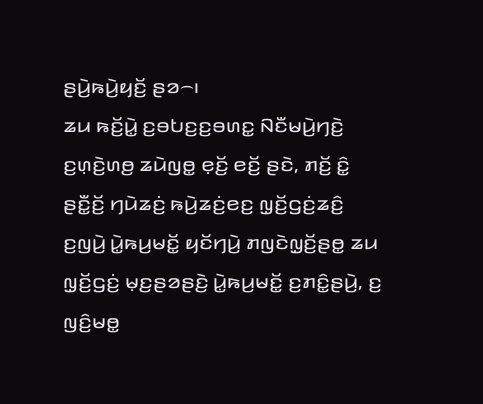ꤔꤣꤧ꤬ꤒꤣꤧ꤬ꤟꤢꤩ꤬ ꤔꤤ꤮꤯
ꤘꤣ ꤒꤢꤩ꤬ꤣꤧ꤭ ꤢ꤬ꤋꤝꤢ꤬ꤢ꤬ꤋꤛꤢ꤭ ꤡꤢꤪꤗꤣꤧ꤬ꤚꤢꤧ꤬ ꤢ꤬ꤛ꤫ꤢꤧ꤬ꤛꤥ꤬ ꤘꤣꤧꤜꤥ꤭ ꤕ꤫ꤢꤩ꤬ ꤕꤢꤩ꤬ ꤔꤢꤧ, ꤊꤢꤩ꤬ ꤢꤨ꤭ ꤔꤢꤪ꤭ꤢꤩ꤬ ꤚꤣꤧꤘꤢꤦ꤬ ꤒꤣꤧ꤬ꤘꤢꤦ꤬ꤕꤢ꤬ ꤜ꤫ꤢꤩ꤬ꤞꤢꤦ꤬ꤘꤢꤨ꤬ ꤢ꤬ꤜꤣꤧ꤬ ꤣꤧ꤭ꤒꤣ꤬ꤗꤢꤩ꤭ ꤟꤢꤩꤚꤣꤧ꤬ ꤊꤜꤢꤧꤜ꤫ꤢꤩ꤬ꤔꤥ꤭ ꤘꤣ ꤜ꤫ꤢꤩ꤬ꤞꤢꤦ꤬ ꤗ꤫ꤢ꤬ꤔꤤꤔꤢꤧ꤬ ꤣꤧ꤭ꤒꤣ꤬ꤗꤢꤩ꤭ ꤢ꤬ꤊꤢꤨ꤭ꤔꤣꤧ꤬, ꤢ꤬ ꤜꤢꤨ꤬ꤗꤥ꤭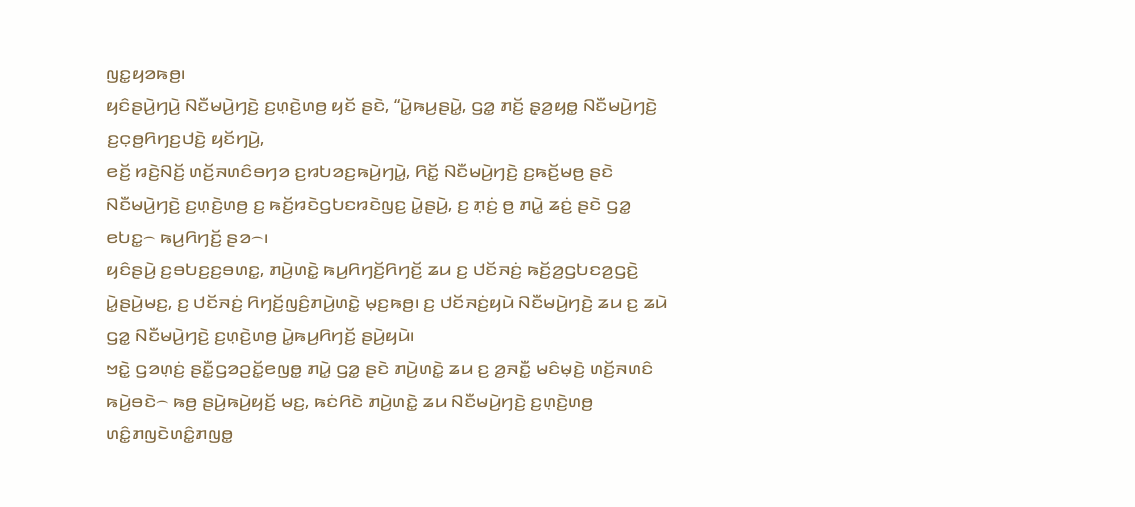ꤜꤢ꤭ꤟꤤꤒꤥ꤬꤯
ꤟꤢꤨꤔꤣꤧ꤬ꤚꤣꤧ꤬ ꤡꤢꤪꤗꤣꤧ꤬ꤚꤢꤧ꤬ ꤢ꤬ꤛ꤫ꤢꤧ꤬ꤛꤥ꤬ ꤟꤢꤩ ꤔꤢꤧ, “ꤣꤧ꤭ꤒꤣ꤬ꤔꤣꤧ꤭, ꤞꤤ꤭ ꤊꤢꤩ꤬ ꤔ꤫ꤤ꤬ꤟꤥ꤭ ꤡꤢꤪꤗꤣꤧ꤬ꤚꤢꤧ꤬ ꤢ꤬ꤍ꤫ꤥ꤬ꤖꤚꤢ꤬ꤓꤢꤧ꤬ ꤟꤢꤩꤚꤣꤧ꤬,
ꤕꤢꤩ꤬ ꤙꤢꤧ꤬ꤡꤢꤩ꤬ ꤛꤢꤩ꤬ꤏꤛꤢꤨꤋꤚꤤ ꤢ꤬ꤙꤝꤤꤢ꤬ꤒꤣꤧ꤬ꤚꤣꤧ꤭, ꤖꤢꤩ꤭ ꤡꤢꤪꤗꤣꤧ꤬ꤚꤢꤧ꤬ ꤢ꤬ꤒꤢꤩ꤬ꤗꤥ꤬ ꤔꤢꤧ ꤡꤢꤪꤗꤣꤧ꤬ꤚꤢꤧ꤬ ꤢ꤬ꤛ꤫ꤢꤧ꤬ꤛꤥ꤬ ꤢ꤬ ꤒꤢꤩ꤬ꤙꤢꤧꤞꤝꤢꤙꤢꤧꤜꤢ꤬ ꤣꤧ꤭ꤔꤣꤧ꤬, ꤢ꤬ ꤊ꤫ꤢꤦ꤬ ꤥ꤬ ꤊꤣꤧ꤭ ꤘꤢꤦ꤬ ꤔꤢꤧ ꤞꤤ꤭ ꤕꤝꤢ꤭꤮ ꤒꤣ꤬ꤖꤚꤢꤩ꤬ ꤔꤤ꤮꤯
ꤟꤢꤨꤔꤣꤧ꤬ ꤢ꤬ꤋꤝꤢ꤬ꤢ꤬ꤋꤛꤢ꤭, ꤊꤣꤧ꤬ꤛꤢꤧ꤭ ꤒꤣ꤬ꤖꤚꤢꤩ꤬ꤖꤚꤢꤩ꤬ ꤘꤣ ꤢ꤬ ꤓꤢꤩꤏꤢꤦ꤬ ꤒꤢꤩ꤬ꤤ꤬ꤞꤝꤢꤤ꤬ꤞꤢꤧ꤬ ꤣꤧ꤭ꤔꤣꤧ꤬ꤗꤢ꤬, ꤢ꤬ ꤓꤢꤩꤏꤢꤦ꤬ ꤖꤚꤢꤩ꤬ꤜꤢꤨ꤬ꤊꤣꤧ꤬ꤛꤢꤧ꤭ ꤗ꤫ꤢ꤬ꤒꤥ꤬꤯ ꤢ꤬ ꤓꤢꤩꤏꤢꤦ꤬ꤟꤣꤧ ꤡꤢꤪꤗꤣꤧ꤬ꤚꤢꤧ꤬ ꤘꤣ ꤢ꤬ ꤘꤣꤧ ꤞꤤ꤭ ꤡꤢꤪꤗꤣꤧ꤬ꤚꤢꤧ꤬ ꤢ꤬ꤛ꤫ꤢꤧ꤬ꤛꤥ꤬ ꤣꤧ꤭ꤒꤣ꤬ꤖꤚꤢꤩ꤬ ꤔꤣꤧ꤬ꤟꤣꤧ꤯
ꤠꤢꤧ꤭ ꤞꤤꤛ꤫ꤢꤦ꤬ ꤔꤢꤪ꤭ꤞꤤꤑꤢꤩ꤭ꤕꤜꤥ꤭ ꤊꤣꤧ꤭ ꤞꤤ꤭ ꤔꤢꤧ ꤊꤣꤧ꤬ꤛꤢꤧ꤭ ꤘꤣ ꤢ꤬ ꤤ꤬ꤏꤢꤪ꤭ ꤗꤢꤨꤗ꤫ꤢꤧ꤬ ꤛꤢꤩ꤬ꤏꤛꤢꤨ ꤒꤣꤧ꤬ꤋꤢꤧ꤮ ꤒꤥ꤬ ꤔꤣꤧ꤬ꤒꤣꤧ꤬ꤟꤢꤩ꤬ ꤗꤢ꤬, ꤒꤢꤦꤖꤢꤧ ꤊꤣꤧ꤬ꤛꤢꤧ꤭ ꤘꤣ ꤡꤢꤪꤗꤣꤧ꤬ꤚꤢꤧ꤬ ꤢ꤬ꤛ꤫ꤢꤧ꤬ꤛꤥ꤬ ꤛꤢꤨ꤭ꤊꤜꤢꤧꤛꤢꤨ꤭ꤊꤜꤥ꤭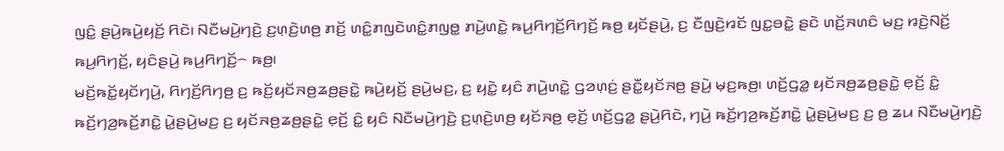ꤜꤢꤨ꤭ ꤔꤣꤧ꤬ꤒꤣꤧ꤬ꤟꤢꤩ꤬ ꤖꤢꤧ꤯ ꤡꤢꤪꤗꤣꤧ꤬ꤚꤢꤧ꤬ ꤢ꤬ꤛ꤫ꤢꤧ꤬ꤛꤥ꤬ ꤊꤢꤩ꤬ ꤛꤢꤨ꤭ꤊꤜꤢꤧꤛꤢꤨ꤭ꤊꤜꤥ꤭ ꤊꤣꤧ꤬ꤛꤢꤧ꤭ ꤒꤣ꤬ꤖꤚꤢꤩ꤬ꤖꤚꤢꤩ꤬ ꤒꤥ꤬ ꤟꤢꤩꤔꤣꤧ꤬, ꤢ꤬ ꤢꤪꤜꤢꤧ꤬ꤙꤢꤩ ꤜꤢ꤭ꤋꤢꤧ꤭ ꤔꤢꤧ ꤛꤢꤩ꤬ꤏꤛꤢꤨ ꤗꤢ꤬ ꤙꤢꤧ꤬ꤡꤢꤩ꤬ ꤒꤣ꤬ꤖꤚꤢꤩ꤬, ꤟꤢꤨꤔꤣꤧ꤬ ꤒꤣ꤬ꤖꤚꤢꤩ꤬꤮ ꤒꤥ꤬꤯
ꤗꤢꤩ꤬ꤒꤢꤩ꤭ꤟꤢꤩꤚꤣꤧ꤬, ꤖꤚꤢꤩ꤬ꤖꤚꤥ꤬ ꤢ꤬ ꤒꤢꤩ꤬ꤟꤢꤩꤏꤥ꤬ꤘꤥ꤬ꤔꤢꤧ꤭ ꤒꤣꤧ꤬ꤟꤢꤩ꤬ ꤔꤣꤧ꤬ꤗꤢ꤬, ꤢ꤬ ꤟꤢꤧ꤭ ꤟꤢꤨ ꤊꤣꤧ꤬ꤛꤢꤧ꤭ ꤞꤤꤛ꤫ꤢꤦ꤬ ꤔꤢꤪ꤭ꤟꤢꤩꤏꤥ꤬ ꤔꤣꤧ꤬ ꤗ꤫ꤢ꤬ꤒꤥ꤬꤯ ꤛꤢꤩ꤬ꤞꤤ꤭ ꤟꤢꤩꤏꤥ꤬ꤘꤥ꤬ꤔꤢꤧ꤭ ꤕ꤫ꤢꤩ꤬ ꤢꤨ꤭ ꤒꤢꤩ꤬ꤚꤤ꤬ꤒꤢꤩ꤬ꤊꤢꤧ꤭ ꤣꤧ꤭ꤔꤣꤧ꤬ꤗꤢ꤬ ꤢ꤬ ꤟꤢꤩꤏꤥ꤬ꤘꤥ꤬ꤔꤢꤧ꤭ ꤕ꤫ꤢꤩ꤬ ꤢꤨ꤭ ꤟꤢꤨ ꤡꤢꤪꤗꤣꤧ꤬ꤚꤢꤧ꤬ ꤢ꤬ꤛ꤫ꤢꤧ꤬ꤛꤥ꤬ ꤟꤢꤩꤏꤥ꤬ ꤕ꤫ꤢꤩ꤬ ꤛꤢꤩ꤬ꤞꤤ꤭ ꤔꤣꤧ꤬ꤖꤢꤧ, ꤚꤣꤧ꤬ ꤒꤢꤩ꤬ꤚꤤ꤬ꤒꤢꤩ꤬ꤊꤢꤧ꤭ ꤣꤧ꤭ꤔꤣꤧ꤬ꤗꤢ꤬ ꤢ꤬ ꤥ꤬ ꤘꤣ ꤡꤢꤪꤗꤣꤧ꤬ꤚꤢꤧ꤬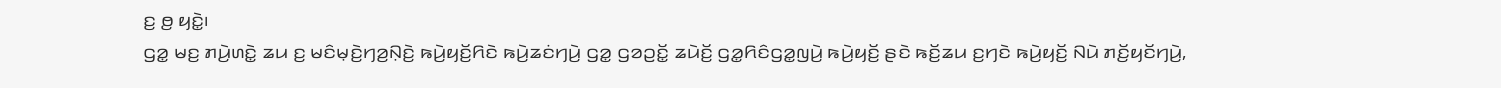ꤢ꤬ ꤥ꤬ ꤟꤢꤧ꤭꤯
ꤞꤤ꤭ ꤗꤢ꤬ ꤊꤣꤧ꤬ꤛꤢꤧ꤭ ꤘꤣ ꤢ꤬ ꤗꤢꤨꤗ꤫ꤢꤧ꤬ꤚꤤ꤬ꤡ꤫ꤢꤧ꤬ ꤒꤣꤧ꤬ꤟꤢꤩ꤬ꤖꤢꤧ ꤒꤣꤧ꤬ꤘꤢꤦꤚꤣꤧ꤬ ꤞꤤ꤭ ꤞꤤꤑꤢꤩ꤭ ꤘꤣꤧꤢꤩ꤬ ꤞꤤ꤭ꤖꤢꤨꤞꤤ꤭ꤜꤣꤧ꤬ ꤒꤣꤧ꤬ꤟꤢꤩ꤬ ꤔꤢꤧ ꤒꤢꤩ꤬ꤘꤣ ꤢ꤬ꤚꤢꤧ ꤒꤣꤧ꤬ꤟꤢꤩ꤬ ꤡꤣꤧ ꤊꤢꤩ꤬ꤟꤢꤩꤚꤣꤧ꤬,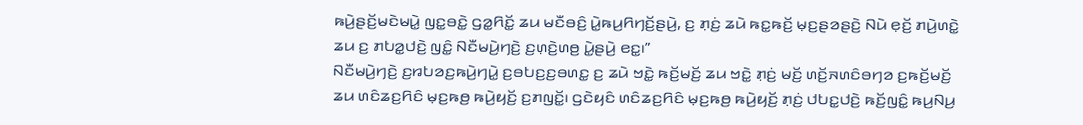ꤒꤣꤧ꤬ꤔꤢꤩ꤬ꤗꤢꤧꤗꤣꤧ꤭ ꤜꤢ꤭ꤋꤢꤧ꤭ ꤞꤤ꤭ꤖꤢꤩ꤭ ꤘꤣ ꤗꤢꤪꤋꤢꤨ꤬ ꤣꤧ꤭ꤒꤣ꤬ꤖꤚꤢꤩ꤬ꤔꤣꤧ꤬, ꤢ꤬ ꤊ꤫ꤢꤦ꤬ ꤘꤣꤧ ꤒꤢ꤭ꤒꤢꤩ꤬ ꤗ꤫ꤢ꤬ꤔꤤꤔꤢꤧ꤬ ꤡꤣꤧ ꤕ꤫ꤢꤩ꤬ ꤊꤣꤧ꤬ꤛꤢꤧ꤭ ꤘꤣ ꤢ꤬ ꤊꤝꤤ꤭ꤓꤢꤧ꤬ ꤜꤢꤨ꤭ ꤡꤢꤪꤗꤣꤧ꤬ꤚꤢꤧ꤬ ꤢ꤬ꤛ꤫ꤢꤧ꤬ꤛꤥ꤬ ꤣꤧ꤭ꤔꤣꤧ꤬ ꤕꤢ꤭꤯”
ꤡꤢꤪꤗꤣꤧ꤬ꤚꤢꤧ꤬ ꤢ꤬ꤙꤝꤤꤢ꤬ꤒꤣꤧ꤬ꤚꤣꤧ꤭ ꤢ꤬ꤋꤝꤢ꤬ꤢ꤬ꤋꤛꤢ꤭ ꤢ꤬ ꤘꤣꤧ ꤠꤢꤧ꤭ ꤒꤢꤩ꤬ꤗꤢꤩ꤬ ꤘꤣ ꤠꤢꤧ꤭ ꤊ꤫ꤢꤦ꤬ ꤗꤢꤩ꤬ ꤛꤢꤩ꤬ꤏꤛꤢꤨꤋꤚꤤ ꤢ꤬ꤒꤢꤩ꤬ꤗꤢꤩ꤬ ꤘꤣ ꤛꤢꤨꤘꤢ꤬ꤖꤢꤨ ꤗ꤫ꤢ꤬ꤒꤥ꤬ ꤒꤣꤧ꤬ꤟꤢꤩ꤬ ꤢ꤬ꤊꤜꤢꤩ꤭꤯ ꤞꤢꤧꤟꤢꤨ ꤛꤢꤨꤘꤢ꤬ꤖꤢꤨ ꤗ꤫ꤢ꤬ꤒꤥ꤬ ꤒꤣꤧ꤬ꤟꤢꤩ꤬ ꤊ꤫ꤢꤦ꤬ ꤓꤝꤢ꤭ꤓꤢꤧ꤬ ꤒꤢꤩ꤬ꤜꤢꤨ꤭ ꤒꤣ꤬ꤡꤣ꤬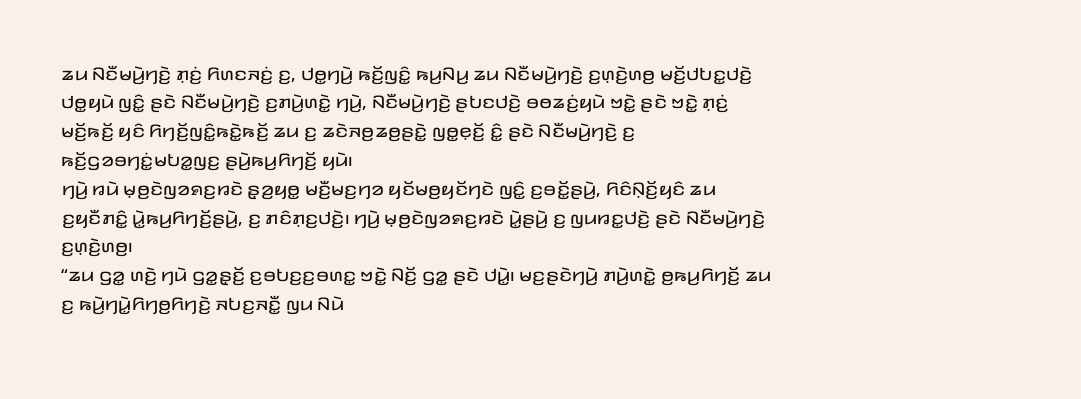ꤘꤣ ꤡꤢꤪꤗꤣꤧ꤬ꤚꤢꤧ꤬ ꤊ꤫ꤢꤦ꤬ ꤖꤛꤢꤏꤢꤦ꤬ ꤢ꤬, ꤓꤥ꤭ꤚꤣꤧ꤬ ꤒꤢꤩ꤬ꤜꤢꤨ꤭ ꤒꤣ꤬ꤡꤣ꤬ ꤘꤣ ꤡꤢꤪꤗꤣꤧ꤬ꤚꤢꤧ꤬ ꤢ꤬ꤛ꤫ꤢꤧ꤬ꤛꤥ꤬ ꤗꤢꤩ꤬ꤓꤝꤢ꤭ꤓꤢꤧ꤬ ꤓꤥ꤭ꤟꤣꤧ ꤜꤢꤨ꤭ ꤔꤢꤧ ꤡꤢꤪꤗꤣꤧ꤬ꤚꤢꤧ꤬ ꤢ꤬ꤊꤣꤧ꤬ꤛꤢꤧ꤭ ꤚꤣꤧ꤬, ꤡꤢꤪꤗꤣꤧ꤬ꤚꤢꤧ꤬ ꤔꤝꤢꤓꤢꤧ꤬ ꤋꤥꤘꤢꤦ꤬ꤟꤣꤧ ꤠꤢꤧ꤭ ꤔꤢꤧ ꤠꤢꤧ꤭ ꤊ꤫ꤢꤦ꤬ ꤗꤢꤩ꤬ꤒꤢꤩ꤬ ꤟꤢꤨ ꤖꤚꤢꤩ꤬ꤜꤢꤨ꤭ꤒꤢꤧ꤭ꤒꤢꤩ꤬ ꤘꤣ ꤢ꤬ ꤘꤢꤧꤏꤥ꤬ꤘꤥ꤬ꤔꤢꤧ꤭ ꤜꤥ꤭ꤕ꤫ꤢꤩ꤬ ꤢꤨ꤭ ꤔꤢꤧ ꤡꤢꤪꤗꤣꤧ꤬ꤚꤢꤧ꤬ ꤢ꤬ ꤒꤢꤩ꤬ꤞꤤꤋꤚꤢꤦ꤭ꤗꤝꤤ꤭ꤜꤢ꤬ ꤔꤣꤧ꤬ꤒꤣ꤬ꤖꤚꤢꤩ꤬ ꤟꤣꤧ꤯
ꤚꤣꤧ꤬ ꤙꤣꤧ ꤗ꤫ꤥ꤬ꤢꤧꤜꤤꤎꤢ꤬ꤙꤢꤧ ꤔ꤫ꤤ꤬ꤟꤥ꤭ ꤗꤢꤪ꤬ꤗꤢ꤬ꤚꤤ ꤟꤢꤩꤗꤥ꤬ꤟꤢꤩꤚꤢꤧ ꤜꤢꤨ꤭ ꤢ꤬ꤋꤢꤩ꤭ꤔꤣꤧ꤬, ꤖꤢꤨꤡ꤫ꤢꤩ꤬ꤟꤢꤨ ꤘꤣ ꤢ꤬ꤟꤢꤪꤊꤢꤨ꤭ ꤣꤧ꤭ꤒꤣ꤬ꤖꤚꤢꤩ꤬ꤔꤣꤧ꤬, ꤢ꤬ ꤊꤢꤨꤊ꤫ꤢ꤬ꤓꤢꤧ꤬꤯ ꤚꤣꤧ꤬ ꤗ꤫ꤥ꤬ꤢꤧꤜꤤꤎꤢ꤬ꤙꤢꤧ ꤣꤧ꤭ꤔꤣꤧ꤬ ꤢ꤬ ꤜꤣꤙꤢ꤭ꤓꤢꤧ꤬ ꤔꤢꤧ ꤡꤢꤪꤗꤣꤧ꤬ꤚꤢꤧ꤬ ꤢ꤬ꤛ꤫ꤢꤧ꤬ꤛꤥ꤬꤯
“ꤘꤣ ꤞꤤ꤭ ꤛꤢꤧ꤬ ꤚꤣꤧ ꤞꤤ꤭ꤔ꤫ꤢꤩ꤬ ꤢ꤬ꤋꤝꤢ꤬ꤢ꤬ꤋꤛꤢ꤭ ꤠꤢꤧ꤭ ꤡꤢꤩ꤬ ꤞꤤ꤭ ꤔꤢꤧ ꤓꤣꤧ꤭꤯ ꤗꤢ꤬ꤔꤢꤧꤚꤣꤧ꤬ ꤊꤣꤧ꤬ꤛꤢꤧ꤭ ꤥ꤬ꤒꤣ꤬ꤖꤚꤢꤩ꤬ ꤘꤣ ꤢ꤬ ꤒꤣꤧ꤬ꤚꤣꤧ꤭ꤖꤚꤥ꤬ꤖꤚꤢꤧ꤬ ꤏꤝꤢ꤬ꤏꤢꤪ꤭ ꤜꤣ ꤡꤣꤧ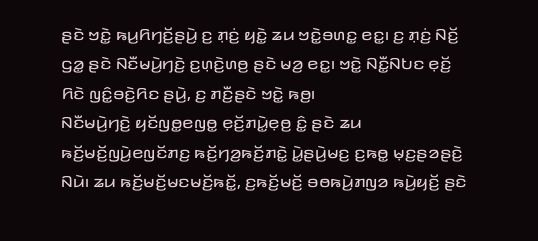ꤔꤢꤧ ꤠꤢꤧ꤭ ꤒꤣ꤬ꤖꤚꤢꤩ꤬ꤔꤣꤧ꤬ ꤢ꤬ ꤊ꤫ꤢꤦ꤬ ꤟꤢꤧ꤭ ꤘꤣ ꤠꤢꤧ꤭ꤋꤛꤢ꤭ ꤕꤢ꤭꤯ ꤢ꤬ ꤊ꤫ꤢꤦ꤬ ꤡꤢꤩ꤬ ꤞꤤ꤭ ꤔꤢꤧ ꤡꤢꤪꤗꤣꤧ꤬ꤚꤢꤧ꤬ ꤢ꤬ꤛ꤫ꤢꤧ꤬ꤛꤥ꤬ ꤔꤢꤧ ꤗꤤ꤬ ꤕꤢ꤭꤯ ꤠꤢꤧ꤭ ꤡꤢꤪ꤭ꤡꤝꤢ ꤕ꤫ꤢꤩ꤬ ꤖꤢꤧ ꤜꤢꤨ꤭ꤋꤢꤧ꤬ꤖꤢ ꤔꤣꤧ꤬, ꤢ꤬ ꤊꤢꤪ꤬ꤔꤢꤧ ꤠꤢꤧ꤭ ꤒꤥ꤬꤯
ꤡꤢꤪꤗꤣꤧ꤬ꤚꤢꤧ꤬ ꤟꤢꤩꤜꤥ꤭ꤕꤜꤥ꤭ ꤕ꤫ꤢꤩ꤬ꤊꤣꤧ꤭ꤕ꤫ꤥ꤬ ꤢꤨ꤭ ꤔꤢꤧ ꤘꤣ ꤒꤢꤩ꤬ꤗꤢꤩ꤬ꤜꤣꤧ꤬ꤕꤜꤢꤩꤊꤢ꤬ ꤒꤢꤩ꤬ꤚꤤ꤬ꤒꤢꤩ꤬ꤊꤢꤧ꤭ ꤣꤧ꤭ꤔꤣꤧ꤬ꤗꤢ꤬ ꤢ꤬ꤒꤥ꤭ ꤗ꤫ꤢ꤬ꤔꤤꤔꤢꤧ꤬ ꤡꤣꤧ꤯ ꤘꤣ ꤒꤢꤩ꤬ꤗꤢꤩ꤬ꤗꤢꤗꤢꤩ꤬ꤒꤢꤩ꤭, ꤢ꤬ꤒꤢꤩ꤬ꤗꤢꤩ꤬ ꤋꤥꤒꤣꤧ꤬ꤊꤜꤤ ꤒꤣꤧ꤬ꤟꤢꤩ꤬ ꤔꤢꤧ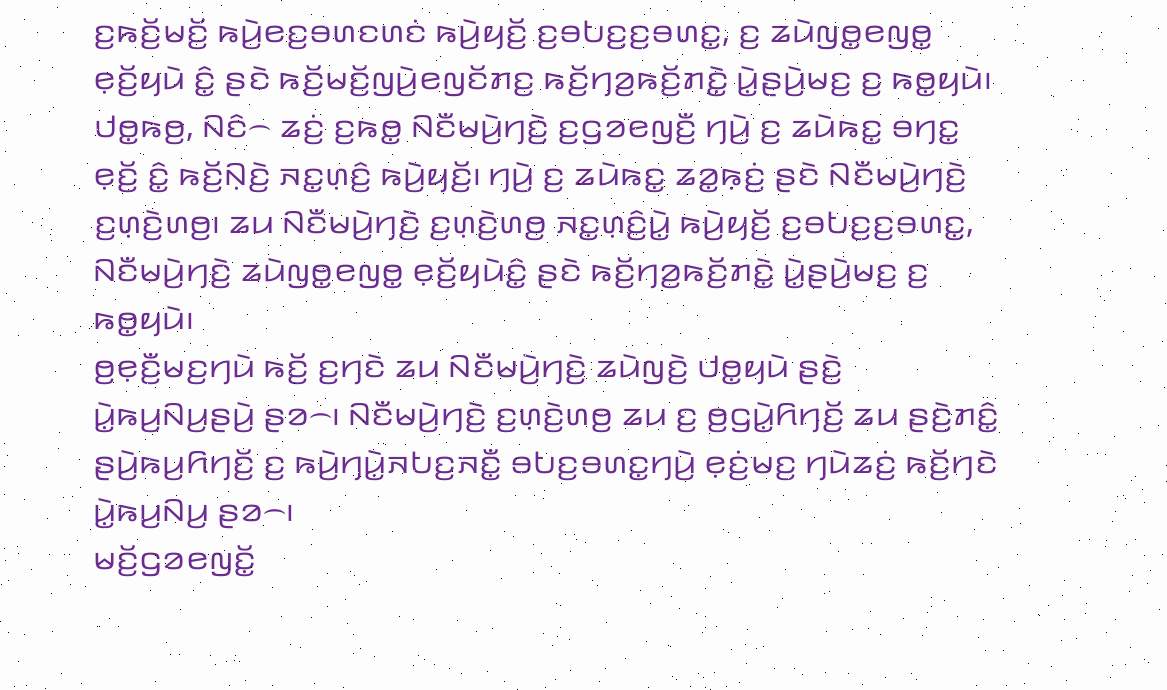ꤢ꤬ꤒꤢꤩ꤬ꤗꤢꤩ꤬ ꤒꤣꤧ꤬ꤕꤢ꤬ꤋꤛꤢꤛꤢꤦ ꤒꤣꤧ꤬ꤟꤢꤩ꤬ ꤢ꤬ꤋꤝꤢ꤬ꤢ꤬ꤋꤛꤢ꤭, ꤢ꤬ ꤘꤣꤧꤜꤥ꤭ꤕꤜꤥ꤭ ꤕ꤫ꤢꤩ꤬ꤟꤣꤧ ꤢꤨ꤭ ꤔꤢꤧ ꤒꤢꤩ꤬ꤗꤢꤩ꤬ꤜꤣꤧ꤬ꤕꤜꤢꤩꤊꤢ꤬ ꤒꤢꤩ꤬ꤚꤤ꤬ꤒꤢꤩ꤬ꤊꤢꤧ꤭ ꤣꤧ꤭ꤔꤣꤧ꤬ꤗꤢ꤬ ꤢ꤬ ꤒꤥ꤭ꤟꤣꤧ꤯ ꤓꤥ꤭ꤒꤥ꤬, ꤡꤢꤨ꤮ ꤘꤢꤦ꤬ ꤢ꤬ꤒꤥ꤭ ꤡꤢꤪꤗꤣꤧ꤬ꤚꤢꤧ꤬ ꤢ꤬ꤞꤤꤕꤜꤢꤪ꤬ ꤚꤣꤧ꤬ ꤢ꤬ ꤘꤣꤧꤒꤢ꤭ ꤋꤚꤢ꤭ ꤕ꤫ꤢꤩ꤬ ꤢꤨ꤭ ꤒꤢꤩ꤬ꤡ꤫ꤢꤧ꤬ ꤏꤢ꤭ꤛ꤫ꤢꤨ꤬ ꤒꤣꤧ꤬ꤟꤢꤩ꤬꤯ ꤚꤣꤧ꤬ ꤢ꤬ ꤘꤣꤧꤒꤢ꤭ ꤘꤤ꤭ꤒ꤫ꤢꤦ꤬ ꤔꤢꤧ ꤡꤢꤪꤗꤣꤧ꤬ꤚꤢꤧ꤬ ꤢ꤬ꤛ꤫ꤢꤧ꤬ꤛꤥ꤬꤯ ꤘꤣ ꤡꤢꤪꤗꤣꤧ꤬ꤚꤢꤧ꤬ ꤢ꤬ꤛ꤫ꤢꤧ꤬ꤛꤥ꤬ ꤏꤢ꤭ꤛ꤫ꤢꤨ꤬ꤣꤧ꤭ ꤒꤣꤧ꤬ꤟꤢꤩ꤬ ꤢ꤬ꤋꤝꤢ꤬ꤢ꤬ꤋꤛꤢ꤭, ꤡꤢꤪꤗꤣꤧ꤬ꤚꤢꤧ꤬ ꤘꤣꤧꤜꤥ꤭ꤕꤜꤥ꤭ ꤕ꤫ꤢꤩ꤬ꤟꤣꤧꤢꤨ꤭ ꤔꤢꤧ ꤒꤢꤩ꤬ꤚꤤ꤬ꤒꤢꤩ꤬ꤊꤢꤧ꤭ ꤣꤧ꤭ꤔꤣꤧ꤬ꤗꤢ꤬ ꤢ꤬ ꤒꤥ꤭ꤟꤣꤧ꤯
ꤥ꤬ꤕ꤫ꤢꤪ꤬ꤗꤢ꤬ꤚꤣꤧ ꤒꤢꤩ꤬ ꤢ꤬ꤚꤢꤧ ꤘꤣ ꤡꤢꤪꤗꤣꤧ꤬ꤚꤢꤧ꤬ ꤘꤣꤧꤜꤢꤧ꤬ ꤓꤥ꤭ꤟꤣꤧ ꤔꤢꤧ꤬ ꤣꤧ꤭ꤒꤣ꤬ꤡꤣ꤬ꤔꤣꤧ꤬ ꤔꤤ꤮꤯ ꤡꤢꤪꤗꤣꤧ꤬ꤚꤢꤧ꤬ ꤢ꤬ꤛ꤫ꤢꤧ꤬ꤛꤥ꤬ ꤘꤣ ꤢ꤬ ꤥ꤬ꤞꤣꤧ꤭ꤖꤚꤢꤩ꤬ ꤘꤣ ꤔꤢꤧ꤬ꤊꤢꤨ꤭ ꤔꤣꤧ꤬ꤒꤣ꤬ꤖꤚꤢꤩ꤬ ꤢ꤬ ꤒꤣꤧ꤬ꤚꤣꤧ꤭ꤏꤝꤢ꤬ꤏꤢꤪ꤭ ꤋꤝꤢ꤬ꤋꤛꤢ꤭ꤚꤣꤧ꤬ ꤕ꤫ꤢꤦ꤬ꤗꤢ꤬ ꤚꤣꤧꤘꤢꤦ꤬ ꤒꤢꤩ꤬ꤚꤢꤧ ꤣꤧ꤭ꤒꤣ꤬ꤡꤣ꤬ ꤔꤤ꤮꤯
ꤗꤢꤩ꤬ꤞꤤꤕꤜꤢꤩ꤭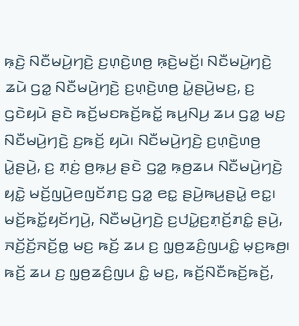ꤒ꤫ꤢꤧ꤬ ꤡꤢꤪꤗꤣꤧ꤬ꤚꤢꤧ꤬ ꤢ꤬ꤛ꤫ꤢꤧ꤬ꤛꤥ꤬ ꤒ꤫ꤢꤧ꤬ꤗꤢꤩ꤬꤯ ꤡꤢꤪꤗꤣꤧ꤬ꤚꤢꤧ꤬ ꤘꤣꤧ ꤞꤤ꤭ ꤡꤢꤪꤗꤣꤧ꤬ꤚꤢꤧ꤬ ꤢ꤬ꤛ꤫ꤢꤧ꤬ꤛꤥ꤬ ꤣꤧ꤭ꤔꤣꤧ꤬ꤗꤢ꤬, ꤢ꤬ ꤞꤢꤧꤟꤣꤧ ꤔꤢꤧ ꤒꤢꤩ꤬ꤗꤢꤒꤢꤩ꤬ꤒꤢꤩ꤭ ꤒꤣ꤬ꤡꤣ꤬ ꤘꤣ ꤞꤤ꤭ ꤗꤢ꤬ ꤡꤢꤪꤗꤣꤧ꤬ꤚꤢꤧ꤬ ꤢ꤬ꤒꤢꤩ꤬ ꤟꤣꤧ꤯ ꤡꤢꤪꤗꤣꤧ꤬ꤚꤢꤧ꤬ ꤢ꤬ꤛ꤫ꤢꤧ꤬ꤛꤥ꤬ ꤣꤧ꤭ꤔꤣꤧ꤬, ꤢ꤬ ꤊ꤫ꤢꤦ꤬ ꤥ꤬ꤒ꤫ꤣ꤬ ꤔꤢꤧ ꤞꤤ꤭ ꤒ꤫ꤥ꤬ꤘꤣ ꤡꤢꤪꤗꤣꤧ꤬ꤚꤢꤧ꤬ ꤟꤢꤧ꤭ ꤗꤢꤩ꤬ꤜꤣꤧ꤬ꤕꤜꤢꤩꤊꤢ꤬ ꤞꤤ꤭ ꤕꤢ꤭ ꤔꤣꤧ꤬ꤒꤣ꤬ꤔꤣꤧ꤭ ꤕꤢ꤭꤯
ꤗꤢꤩ꤬ꤒꤢꤩ꤭ꤟꤢꤩꤚꤣꤧ꤬, ꤡꤢꤪꤗꤣꤧ꤬ꤚꤢꤧ꤬ ꤢ꤬ꤓꤣꤧ꤭ꤢ꤬ꤊ꤫ꤢꤩ꤬ꤊꤢꤨ꤭ ꤔꤣꤧ꤬, ꤏꤢꤩ꤬ꤢꤩ꤬ꤏꤢꤩ꤬ꤥ꤭ ꤗꤢ꤬ ꤒꤢꤩ꤬ ꤘꤣ ꤢ꤬ ꤜ꤫ꤥ꤬ꤘꤢꤨ꤬ꤜꤣꤢꤨ꤭ ꤗ꤫ꤢ꤬ꤒꤥ꤬꤯ ꤒꤢꤩ꤬ ꤘꤣ ꤢ꤬ ꤜ꤫ꤥ꤬ꤘꤢꤨ꤬ꤜꤣ ꤢꤨ꤭ ꤗꤢ꤬, ꤒꤢꤩ꤬ꤡꤢꤪꤒꤢꤩ꤬ꤒꤢꤩ꤬,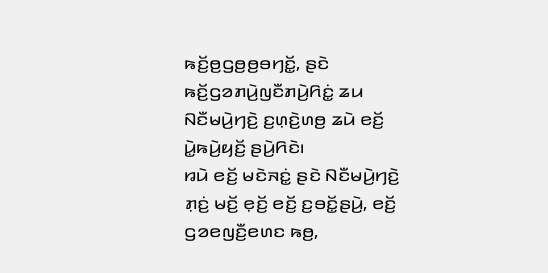ꤒꤢꤩ꤬ꤥ꤬ꤞꤥ꤬ꤥ꤬ꤋꤚꤢꤩ꤭, ꤔꤢꤧ ꤒꤢꤩ꤬ꤞꤤꤊꤣꤧ꤬ꤜꤢꤪꤊꤣꤧ꤬ꤖꤢꤦ꤭ ꤘꤣ ꤡꤢꤪꤗꤣꤧ꤬ꤚꤢꤧ꤬ ꤢ꤬ꤛ꤫ꤢꤧ꤬ꤛꤥ꤬ ꤘꤣꤧ ꤕꤢꤩ꤬ ꤣꤧ꤭ꤒꤣꤧ꤬ꤟꤢꤩ꤬ ꤔꤣꤧ꤬ꤖꤢꤧ꤯
ꤙꤣꤧ ꤕꤢꤩ꤬ ꤗꤢꤧꤏꤢꤦ꤭ ꤔꤢꤧ ꤡꤢꤪꤗꤣꤧ꤬ꤚꤢꤧ꤬ ꤊ꤫ꤢꤦ꤬ ꤗꤢꤩ꤬ ꤕ꤫ꤢꤩ꤬ ꤕꤢꤩ꤬ ꤢ꤬ꤋꤢꤩ꤭ꤔꤣꤧ꤬, ꤕꤢꤩ꤬ ꤞꤤꤕꤜꤢꤪ꤬ꤕꤛꤢ ꤒꤥ꤬,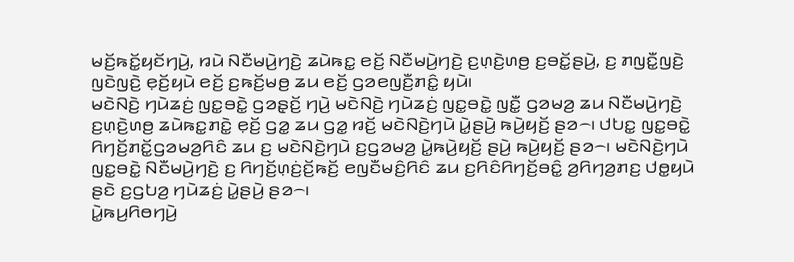ꤗꤢꤩ꤬ꤒꤢꤩ꤭ꤟꤢꤩꤚꤣꤧ꤬, ꤙꤣꤧ ꤡꤢꤪꤗꤣꤧ꤬ꤚꤢꤧ꤬ ꤘꤣꤧꤒꤢ꤭ ꤕꤢꤩ꤬ ꤡꤢꤪꤗꤣꤧ꤬ꤚꤢꤧ꤬ ꤢ꤬ꤛ꤫ꤢꤧ꤬ꤛꤥ꤬ ꤢ꤬ꤋꤢꤩ꤭ꤔꤣꤧ꤬, ꤢ꤬ ꤊꤜꤢꤪ꤭ꤜꤢꤧ꤬ ꤜꤢꤧꤜꤢꤧ꤬ ꤕ꤫ꤢꤩ꤬ꤟꤣꤧ ꤕꤢꤩ꤬ ꤢ꤬ꤒꤢꤩ꤬ꤗꤥ꤬ ꤘꤣ ꤕꤢꤩ꤬ ꤞꤤꤕꤜꤢꤪ꤬ꤊꤢꤨ꤭ ꤟꤣꤧ꤯
ꤗꤢꤧꤡꤢꤧ꤬ ꤚꤣꤧꤘꤢꤦ꤬ ꤜꤢ꤭ꤋꤢꤧ꤭ ꤞꤤꤔ꤫ꤢꤩ꤬ ꤚꤣꤧ꤬ ꤗꤢꤧꤡꤢꤧ꤬ ꤚꤣꤧꤘꤢꤦ꤬ ꤜꤢ꤭ꤋꤢꤧ꤭ ꤜꤢꤪ꤭ ꤞꤤꤗꤤ꤬ ꤘꤣ ꤡꤢꤪꤗꤣꤧ꤬ꤚꤢꤧ꤬ ꤢ꤬ꤛ꤫ꤢꤧ꤬ꤛꤥ꤬ ꤘꤣꤧꤒꤢ꤭ꤊꤢꤧ꤭ ꤕ꤫ꤢꤩ꤬ ꤞꤤ꤭ ꤘꤣ ꤞꤤ꤭ ꤙꤢꤩ꤬ ꤗꤢꤧꤡꤢꤧ꤬ꤚꤣꤧ ꤣꤧ꤭ꤔꤣꤧ꤬ ꤒꤣꤧ꤬ꤟꤢꤩ꤬ ꤔꤤ꤮꤯ ꤓꤝꤢ꤭ ꤜꤢ꤭ꤋꤢꤧ꤭ ꤖꤚꤢꤩ꤬ꤊꤢꤩ꤭ꤞꤤꤗꤤ꤬ꤖꤢꤨ ꤘꤣ ꤢ꤬ ꤗꤢꤧꤡꤢꤧ꤬ꤚꤣꤧ ꤢ꤬ꤞꤤꤗꤤ꤬ ꤣꤧ꤭ꤒꤣꤧ꤬ꤟꤢꤩ꤬ ꤔꤣꤧ꤬ ꤒꤣꤧ꤬ꤟꤢꤩ꤬ ꤔꤤ꤮꤯ ꤗꤢꤧꤡꤢꤧ꤬ꤚꤣꤧ ꤜꤢ꤭ꤋꤢꤧ꤭ ꤡꤢꤪꤗꤣꤧ꤬ꤚꤢꤧ꤬ ꤢ꤬ ꤖꤚꤢꤩ꤬ꤛ꤫ꤢꤦ꤬ꤢꤩ꤬ꤒꤢꤩ꤬ ꤕꤜꤢꤪꤗꤢꤨ꤬ꤖꤢꤨ ꤘꤣ ꤢ꤬ꤖꤢꤨꤖꤚꤢꤩ꤬ꤋꤢꤨ꤭ ꤤ꤬ꤖꤚꤤ꤬ꤊꤢ꤬ ꤓꤥ꤭ꤟꤣꤧ ꤔꤢꤧ ꤢ꤬ꤞꤝꤤ꤬ ꤚꤣꤧꤘꤢꤦ꤬ ꤣꤧ꤭ꤔꤣꤧ꤬ ꤔꤤ꤮꤯
ꤣꤧ꤭ꤒꤣ꤬ꤖꤥꤚꤣꤧ꤬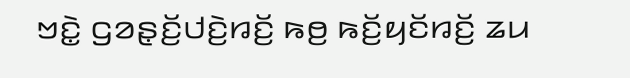ꤠꤢꤧ꤭ ꤞꤤꤔ꤫ꤢꤩ꤬ꤓꤢꤧ꤬ꤙꤢꤩ꤬ ꤒꤥ꤬ ꤒꤢꤩ꤬ꤟꤢꤩꤙꤢꤩ꤬ ꤘꤣ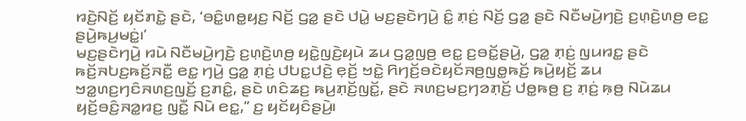ꤙꤢꤧ꤬ꤡꤢꤩ꤬ ꤟꤢꤩꤊꤢꤧ꤭ ꤔꤢꤧ, ‘ꤋꤢꤨ꤭ꤛꤥ꤭ꤟꤢ꤬ ꤡꤢꤩ꤬ ꤞꤤ꤭ ꤔꤢꤧ ꤓꤣꤧ꤭ ꤗꤢ꤬ꤔꤢꤧꤚꤣꤧ꤬ ꤢꤨ꤭ ꤊ꤫ꤢꤦ꤬ ꤡꤢꤩ꤬ ꤞꤤ꤭ ꤔꤢꤧ ꤡꤢꤪꤗꤣꤧ꤬ꤚꤢꤧ꤬ ꤢ꤬ꤛ꤫ꤢꤧ꤬ꤛꤥ꤬ ꤕꤢ꤭ ꤔꤣꤧ꤬ꤒꤣ꤬ꤗꤢꤦ꤭꤯’
ꤗꤢ꤬ꤔꤢꤧꤚꤣꤧ꤬ ꤙꤣꤧ ꤡꤢꤪꤗꤣꤧ꤬ꤚꤢꤧ꤬ ꤢ꤬ꤛ꤫ꤢꤧ꤬ꤛꤥ꤬ ꤟꤢꤧ꤭ꤜꤢꤧ꤬ꤟꤣꤧ ꤘꤣ ꤞꤤ꤭ꤜꤥ꤬ ꤕꤢ꤭ ꤢ꤬ꤋꤢꤩ꤭ꤔꤣꤧ꤬, ꤞꤤ꤭ ꤊ꤫ꤢꤦ꤬ ꤜꤣꤙꤢ꤭ ꤔꤢꤧ ꤒꤢꤩ꤬ꤏꤝꤢ꤬ꤒꤢꤩ꤬ꤏꤢꤪ꤭ ꤕꤢ꤭ ꤚꤣꤧ꤬ ꤞꤤ꤭ ꤊ꤫ꤢꤦ꤬ ꤓꤝꤢ꤭ꤓꤢꤧ꤬ ꤕ꤫ꤢꤩ꤬ ꤠꤢꤧ꤭ ꤖꤚꤢꤩ꤬ꤋꤢꤧꤟꤢꤩꤏꤥ꤬ꤜꤥ꤭ꤒꤢꤩ꤬ ꤒꤣꤧ꤬ꤟꤢꤩ꤬ ꤘꤣ ꤠꤤ꤭ꤛꤢ꤬ꤚꤢꤨꤏꤛꤢ꤬ꤜꤢꤩ꤬ ꤢ꤬ꤊꤢꤨ꤭, ꤔꤢꤧ ꤛꤢꤨꤘꤢ꤬ ꤒꤣ꤬ꤊ꤫ꤢꤩ꤬ꤜꤢꤩ꤭, ꤔꤢꤧ ꤏꤛꤢ꤬ꤗꤢ꤬ꤚꤤꤊ꤫ꤢꤩ꤬ ꤓꤥ꤭ꤒꤥ꤬ ꤢ꤬ ꤊ꤫ꤢꤦ꤬ ꤒ꤫ꤥ꤬ ꤡꤣꤧꤘꤣ ꤟꤢꤩ꤬ꤋꤢꤨ꤬ꤏꤤ꤭ꤙꤢ꤬ ꤜꤢꤪ꤭ ꤡꤣꤧ ꤕꤢ꤭,” ꤢ꤬ ꤟꤢꤩꤟꤢꤨꤔꤣꤧ꤬꤯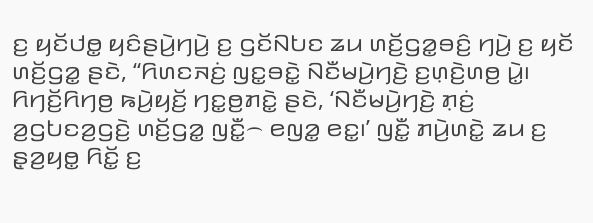ꤢ꤬ ꤟꤢꤩꤓꤥ꤭ ꤟꤢꤨꤔꤣꤧ꤬ꤚꤣꤧ꤬ ꤢ꤬ ꤞꤢꤩꤡꤝꤢ ꤘꤣ ꤛꤢꤩ꤬ꤞꤤ꤭ꤋꤢꤨ꤬ ꤚꤣꤧ꤬ ꤢ꤬ ꤟꤢꤩ ꤛꤢꤩ꤬ꤞꤤ꤭ ꤔꤢꤧ, “ꤖꤛꤢꤏꤢꤦ꤬ ꤜꤢ꤭ꤋꤢꤧ꤭ ꤡꤢꤪꤗꤣꤧ꤬ꤚꤢꤧ꤬ ꤢ꤬ꤛ꤫ꤢꤧ꤬ꤛꤥ꤬ ꤣꤧ꤭꤯
ꤖꤚꤢꤩ꤬ꤖꤚꤥ꤬ ꤒꤣꤧ꤬ꤟꤢꤩ꤬ ꤚꤢ꤭ꤥ꤬ꤊꤢꤧ꤭ ꤔꤢꤧ, ‘ꤡꤢꤪꤗꤣꤧ꤬ꤚꤢꤧ꤬ ꤊ꤫ꤢꤦ꤬ ꤤ꤬ꤞꤝꤢꤤ꤬ꤞꤢꤧ꤬ ꤛꤢꤩ꤬ꤞꤤ꤭ ꤜꤢꤪ꤭꤮ ꤕꤜꤤ꤭ ꤕꤢ꤭꤯’ ꤜꤢꤪ꤭ ꤊꤣꤧ꤬ꤛꤢꤧ꤭ ꤘꤣ ꤢ꤬ ꤔ꤫ꤤ꤬ꤟꤥ꤭ ꤖꤢꤩ꤭ ꤢ꤬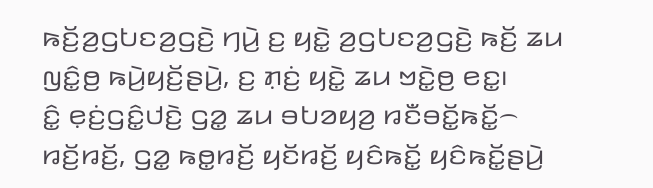ꤒꤢꤩ꤬ꤤ꤬ꤞꤝꤢꤤ꤬ꤞꤢꤧ꤬ ꤚꤣꤧ꤬ ꤢ꤬ ꤟꤢꤧ꤭ ꤤ꤬ꤞꤝꤢꤤ꤬ꤞꤢꤧ꤬ ꤒꤢꤩ꤬ ꤘꤣ ꤜꤢꤨ꤭ꤥ꤬ ꤒꤣꤧ꤬ꤟꤢꤩ꤬ꤔꤣꤧ꤬, ꤢ꤬ ꤊ꤫ꤢꤦ꤬ ꤟꤢꤧ꤭ ꤘꤣ ꤠꤢꤧ꤭ꤥ꤬ ꤕꤢ꤭꤯
ꤢꤨ꤭ ꤕ꤫ꤢꤦ꤬ꤞꤢꤨ꤭ꤓꤢꤧ꤬ ꤞꤤ꤭ ꤘꤣ ꤋꤝꤤꤟꤤ꤬ ꤙꤢꤪꤋꤢꤩ꤭ꤒꤢꤩ꤭꤮ ꤙꤢꤩ꤬ꤙꤢꤩ꤬, ꤞꤤ꤭ ꤒꤥ꤭ꤙꤢꤩ꤬ ꤟꤢꤩꤙꤢꤩ꤬ ꤟꤢꤨꤒꤢꤩ꤭ ꤟꤢꤨꤒꤢꤩ꤭ꤔꤣꤧ꤬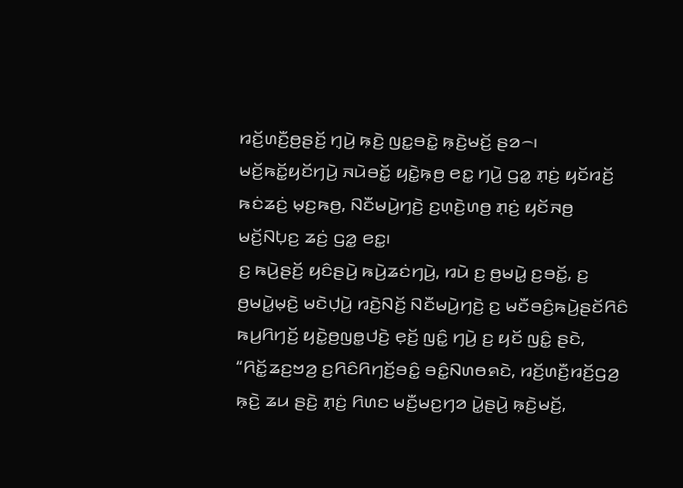ꤙꤢꤩ꤬ꤛꤢꤪ꤬ꤥ꤬ꤔꤢꤩ꤬ ꤚ꤫ꤣꤧ꤬ ꤒ꤫ꤢꤧ꤬ ꤜꤢ꤭ꤋꤢꤧ꤭ ꤒ꤫ꤢꤧ꤬ꤗꤢꤩ꤬ ꤔꤤ꤮꤯ ꤗꤢꤩ꤬ꤒꤢꤩ꤭ꤟꤢꤩꤚꤣꤧ꤬ ꤏꤣꤧꤋꤢꤩ꤭ ꤟꤢꤧ꤭ꤒ꤫ꤥ꤬ ꤕꤢ꤭ ꤚꤣꤧ꤬ ꤞꤤ꤭ ꤊ꤫ꤢꤦ꤬ ꤟꤢꤩꤙꤢꤩ꤬ ꤒꤢꤦꤘꤢꤦ꤬ ꤗ꤫ꤢ꤬ꤒꤥ꤬, ꤡꤢꤪꤗꤣꤧ꤬ꤚꤢꤧ꤬ ꤢ꤬ꤛ꤫ꤢꤧ꤬ꤛꤥ꤬ ꤊ꤫ꤢꤦ꤬ ꤟꤢꤩꤏꤥ꤬ ꤗꤢꤩ꤬ꤡꤝ꤫ꤢ꤬ ꤘꤢꤦ꤬ ꤞꤤ꤭ ꤕꤢ꤭꤯
ꤢ꤬ ꤒꤣꤧ꤬ꤔꤢꤩ꤬ ꤟꤢꤨꤔꤣꤧ꤬ ꤒꤣꤧ꤬ꤘꤢꤦꤚꤣꤧ꤬, ꤙꤣꤧ ꤢ꤬ ꤥ꤬ꤗꤣꤧ꤭ ꤢ꤬ꤋꤢꤩ꤭, ꤢ꤬ ꤥ꤬ꤗꤣꤧ꤭ꤗ꤫ꤢꤧ꤬ ꤗꤢꤧꤓ꤫ꤣꤧ꤬ ꤙꤢꤧ꤬ꤡꤢꤩ꤬ ꤡꤢꤪꤗꤣꤧ꤬ꤚꤢꤧ꤬ ꤢ꤬ ꤗꤢꤪꤋꤢꤨ꤬ꤒꤣꤧ꤬ꤔꤢꤩꤖꤢꤨ ꤒꤣ꤬ꤖꤚꤢꤩ꤬ ꤟꤢꤧ꤭ꤥ꤬ꤜꤥ꤭ꤓꤢꤧ꤬ ꤕ꤫ꤢꤩ꤬ ꤜꤢꤨ꤭ ꤚꤣꤧ꤬ ꤢ꤬ ꤟꤢꤩ ꤜꤢꤨ꤭ ꤔꤢꤧ, “ꤖꤢꤩ꤭ꤘꤢ꤬ꤠꤤ꤬ ꤢ꤬ꤖꤢꤨꤖꤚꤢꤩ꤬ꤋꤢꤨ꤭ ꤋꤢꤨ꤭ꤡꤛꤥꤎꤢꤧ, ꤙꤢꤩ꤬ꤛꤢꤪ꤬ꤙꤢꤩ꤬ꤞꤤ꤬ ꤒ꤫ꤢꤧ꤬ ꤘꤣ ꤔꤢꤧ꤬ ꤊ꤫ꤢꤦ꤬ ꤖꤛꤢ ꤗꤢꤪ꤬ꤗꤢ꤬ꤚꤤ ꤣꤧ꤭ꤔꤣꤧ꤬ ꤒ꤫ꤢꤧ꤬ꤗꤢꤩ꤬,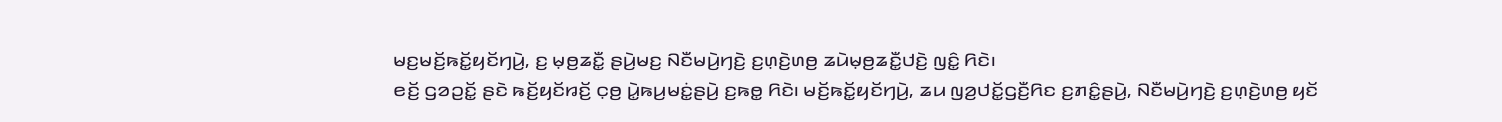ꤗꤢ꤬ꤗꤢꤩ꤬ꤒꤢꤩ꤭ꤟꤢꤩꤚꤣꤧ꤬, ꤢ꤬ ꤗ꤫ꤥ꤬ꤘꤢꤪ꤭ ꤔꤣꤧ꤬ꤗꤢ꤬ ꤡꤢꤪꤗꤣꤧ꤬ꤚꤢꤧ꤬ ꤢ꤬ꤛ꤫ꤢꤧ꤬ꤛꤥ꤬ ꤘꤣꤧꤗ꤫ꤥ꤬ꤘꤢꤪ꤭ꤓꤢꤧ꤬ ꤜꤢꤨ꤭ ꤖꤢꤧ꤯
ꤕꤢꤩ꤬ ꤞꤤꤑꤢꤩ꤭ ꤔꤢꤧ ꤒꤢꤩ꤬ꤟꤢꤩꤙꤢꤩ꤬ ꤍ꤫ꤥ꤬ ꤣꤧ꤭ꤒꤣ꤬ꤗꤢꤦ꤭ꤔꤣꤧ꤬ ꤢ꤬ꤒꤥ꤭ ꤖꤢꤧ꤯ ꤗꤢꤩ꤬ꤒꤢꤩ꤭ꤟꤢꤩꤚꤣꤧ꤬, ꤘꤣ ꤜꤤ꤬ꤓꤢꤩ꤭ꤞꤢꤪ꤬ꤖꤢ ꤢ꤬ꤊꤢꤨ꤭ꤔꤣꤧ꤬, ꤡꤢꤪꤗꤣꤧ꤬ꤚꤢꤧ꤬ ꤢ꤬ꤛ꤫ꤢꤧ꤬ꤛꤥ꤬ ꤟꤢꤩ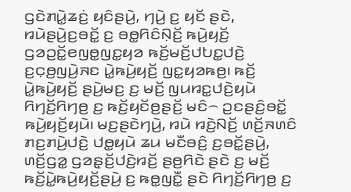ꤞꤢꤧꤊꤣꤧ꤭ꤘꤢꤦ꤬ ꤟꤢꤨꤔꤣꤧ꤬, ꤚꤣꤧ꤬ ꤢ꤬ ꤟꤢꤩ ꤔꤢꤧ,
ꤙꤣꤧꤔꤣꤧ꤬ꤢ꤬ꤋꤢꤩ꤭ ꤢ꤬ ꤋꤥ꤭ꤖꤢꤨꤡ꤫ꤢꤩ꤬ ꤒꤣꤧ꤬ꤟꤢꤩ꤬ ꤞꤤꤑꤢꤩ꤭ꤕꤜꤥ꤭ꤜꤢ꤭ꤟꤤ ꤒꤢꤩ꤬ꤗꤢꤩ꤬ꤓꤝꤢ꤭ꤓꤢꤧ꤬ ꤢ꤬ꤍ꤫ꤥ꤬ꤜꤣꤧ꤬ꤏꤢ ꤣꤧ꤭ꤒꤣꤧ꤬ꤟꤢꤩ꤬ ꤜꤢ꤭ꤟꤤꤒꤥ꤬꤯ ꤒꤢꤩ꤬ ꤣꤧ꤭ꤒꤣꤧ꤬ꤟꤢꤩ꤬ ꤔꤣꤧ꤬ꤗꤢ꤬ ꤢ꤬ ꤗꤢꤩ꤬ ꤜꤣꤙꤢ꤭ꤓꤢꤧ꤬ꤟꤣꤧ ꤖꤚꤢꤩ꤬ꤖꤚꤥ꤬ ꤢ꤬ ꤒꤢꤩ꤬ꤟꤢꤩꤥ꤬ꤔꤢꤩ꤬ ꤗꤢꤨ꤮ ꤑꤢꤔꤢꤨ꤬ꤋꤢꤩ꤭ ꤒꤣꤧ꤬ꤟꤢꤩ꤬ꤟꤣꤧ꤯ ꤗꤢ꤬ꤔꤢꤧꤚꤣꤧ꤬, ꤙꤣꤧ ꤙꤢꤧ꤬ꤡꤢꤩ꤬ ꤛꤢꤩ꤬ꤏꤛꤢꤨ ꤊꤢ꤬ꤊꤣꤧ꤬ꤓꤢꤧ꤬ ꤓꤥ꤭ꤟꤣꤧ ꤘꤣ ꤗꤢꤪꤋꤢꤨ꤬ ꤢ꤬ꤋꤢꤩ꤭ꤔꤣꤧ꤬, ꤛꤢꤩ꤬ꤞꤤ꤭ ꤞꤤꤔ꤫ꤢꤩ꤬ꤓꤢꤧ꤬ꤙꤢꤩ꤬ ꤔꤥ꤬ꤖꤢꤧ ꤔꤢꤧ ꤢ꤬ ꤗꤢꤩ꤬ ꤒꤢꤩ꤬ꤣꤧ꤭ꤒꤣꤧ꤬ꤟꤢꤩ꤬ꤔꤣꤧ꤬ ꤢ꤬ ꤒꤥ꤭ꤜꤢꤪ꤭ ꤔꤢꤧ ꤖꤚꤢꤩ꤬ꤖꤚꤥ꤬ ꤢ꤬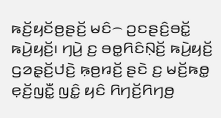ꤒꤢꤩ꤬ꤟꤢꤩꤥ꤬ꤔꤢꤩ꤬ ꤗꤢꤨ꤮ ꤑꤢꤔꤢꤨ꤬ꤋꤢꤩ꤭ ꤒꤣꤧ꤬ꤟꤢꤩ꤬꤯ ꤚꤣꤧ꤬ ꤢ꤬ ꤋꤥ꤭ꤖꤢꤨꤡ꤫ꤢꤩ꤬ ꤒꤣꤧ꤬ꤟꤢꤩ꤬ ꤞꤤꤔ꤫ꤢꤩ꤬ꤓꤢꤧ꤬ ꤒ꤫ꤥ꤬ꤙꤢꤩ꤬ ꤔꤢꤧ ꤢ꤬ ꤗꤢꤩ꤬ꤒꤥ꤭ ꤕ꤫ꤢꤩ꤬ꤜꤢꤪ꤭ ꤜꤢꤨ꤭ ꤟꤢꤨ ꤖꤚꤢꤩ꤬ꤖꤚꤥ꤬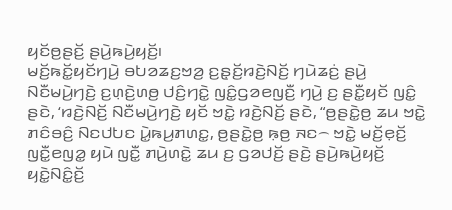ꤟꤢꤩꤥ꤬ꤔꤢꤩ꤬ ꤔꤣꤧ꤬ꤒꤣꤧ꤬ꤟꤢꤩ꤬꤯
ꤗꤢꤩ꤬ꤒꤢꤩ꤭ꤟꤢꤩꤚꤣꤧ꤬ ꤋꤝꤤꤘꤢ꤬ꤠꤤ꤬ ꤢ꤬ꤔ꤫ꤢꤩ꤬ꤙꤢꤧ꤬ꤡꤢꤩ꤬ ꤚꤣꤧꤘꤢꤦ꤬ ꤔꤣꤧ꤬ ꤡꤢꤪꤗꤣꤧ꤬ꤚꤢꤧ꤬ ꤢ꤬ꤛ꤫ꤢꤧ꤬ꤛꤥ꤬ ꤓꤢꤨ꤬ꤚꤢꤧ꤭ ꤜꤢꤨ꤭ꤞꤤꤕꤜꤢꤪ꤬ ꤚꤣꤧ꤬ ꤢ꤬ ꤔꤢꤪ꤭ꤟꤢꤩ ꤜꤢꤨ꤭ ꤔꤢꤧ, ‘ꤙꤢꤧ꤬ꤡꤢꤩ꤬ ꤡꤢꤪꤗꤣꤧ꤬ꤚꤢꤧ꤬ ꤟꤢꤩ ꤠꤢꤧ꤭ ꤙꤢꤧ꤬ꤡꤢꤩ꤬ ꤔꤢꤧ, “ꤥ꤬ꤔꤢꤧ꤭ꤥ꤬ ꤘꤣ ꤠꤢꤧ꤭ ꤊꤢꤨꤋꤢꤨ꤬ ꤡꤢꤓꤝꤢ ꤣꤧ꤭ꤒꤣ꤬ꤊꤛꤢ꤭, ꤥ꤬ꤔꤢꤧ꤭ꤥ꤬ ꤒ꤫ꤥ꤬ ꤏꤢ꤮ ꤠꤢꤧ꤭ ꤗꤢꤩ꤬ꤕ꤫ꤢꤩ꤬ ꤜꤢꤪ꤭ꤕꤜꤤ꤭ ꤟꤣꤧ ꤜꤢꤪ꤭ ꤊꤣꤧ꤬ꤛꤢꤧ꤭ ꤘꤣ ꤢ꤬ ꤞꤤꤓꤢꤩ꤬ ꤔꤢꤧ꤬ ꤔꤣꤧ꤬ꤒꤣꤧ꤬ꤟꤢꤩ꤬ ꤟꤢꤧ꤭ꤡꤢꤨ꤭ꤢꤩ꤬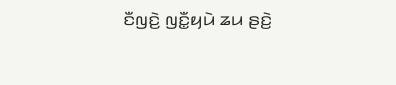ꤢꤪꤜꤢꤧ꤬ ꤜꤢꤪ꤭ꤟꤣꤧ ꤘꤣ ꤔꤢꤧ꤬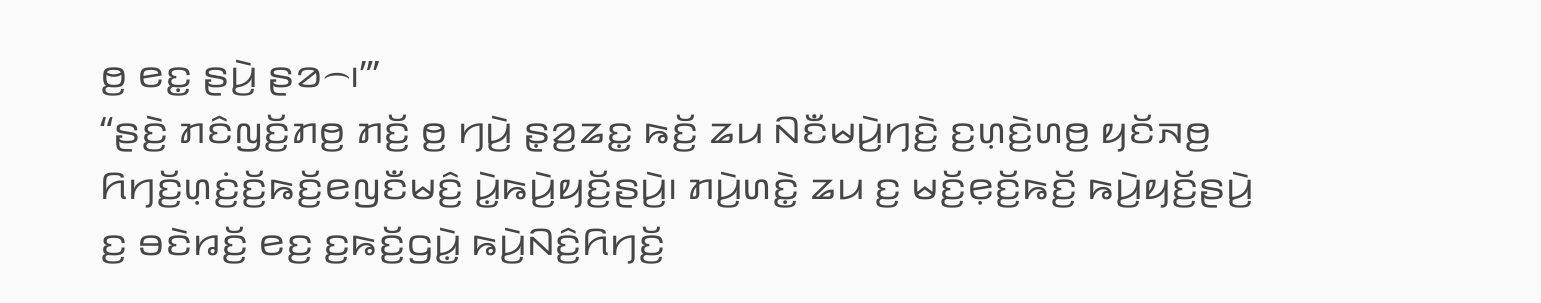ꤥ꤬ ꤕꤢ꤭ ꤔꤣꤧ꤬ ꤔꤤ꤮꤯”’
“ꤔꤢꤧ꤬ ꤊꤢꤨꤜꤢꤩ꤬ꤊꤥ꤬ ꤊꤢꤩ꤬ ꤥ꤬ ꤚꤣꤧ꤬ ꤔ꤫ꤤ꤬ꤘꤢ꤭ ꤒꤢꤩ꤬ ꤘꤣ ꤡꤢꤪꤗꤣꤧ꤬ꤚꤢꤧ꤬ ꤢ꤬ꤛ꤫ꤢꤧ꤬ꤛꤥ꤬ ꤟꤢꤩꤏꤥ꤬ ꤖꤚꤢꤩ꤬ꤛ꤫ꤢꤦ꤬ꤢꤩ꤬ꤒꤢꤩ꤬ꤕꤜꤢꤪꤗꤢꤨ꤬ ꤣꤧ꤭ꤒꤣꤧ꤬ꤟꤢꤩ꤬ꤔꤣꤧ꤬꤯ ꤊꤣꤧ꤬ꤛꤢꤧ꤭ ꤘꤣ ꤢ꤬ ꤗꤢꤩ꤬ꤕ꤫ꤢꤩ꤬ꤒꤢꤩ꤬ ꤒꤣꤧ꤬ꤟꤢꤩ꤬ꤔꤣꤧ꤬ ꤢ꤬ ꤋꤢꤧꤙꤢꤩ꤬ ꤕꤢ꤬ ꤢ꤬ꤒꤢꤩ꤬ꤞꤣꤧ꤭ ꤒꤣꤧ꤬ꤡꤢꤨ꤬ꤖꤚꤢꤩ꤬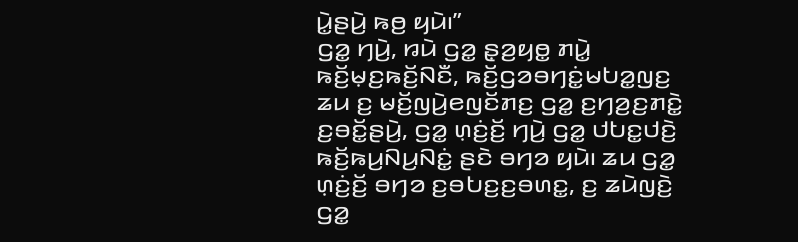ꤣꤧ꤭ꤔꤣꤧ꤬ ꤒꤥ꤬ ꤟꤣꤧ꤯”
ꤞꤤ꤭ ꤚꤣꤧ꤬, ꤙꤣꤧ ꤞꤤ꤭ ꤔ꤫ꤤ꤬ꤟꤥ꤭ ꤊꤣꤧ꤭ ꤒꤢꤩ꤬ꤗ꤫ꤢ꤬ꤒꤢꤩ꤬ꤡꤢꤪ, ꤒꤢꤩ꤬ꤞꤤꤋꤚꤢꤦ꤭ꤗꤝꤤ꤭ꤜꤢ꤬ ꤘꤣ ꤢ꤬ ꤗꤢꤩ꤬ꤜꤣꤧ꤬ꤕꤜꤢꤩꤊꤢ꤬ ꤞꤤ꤭ ꤢ꤬ꤚꤤ꤬ꤢ꤬ꤊꤢꤧ꤭ ꤢ꤬ꤋꤢꤩ꤭ꤔꤣꤧ꤬, ꤞꤤ꤭ ꤛ꤫ꤢꤦ꤬ꤢꤩ꤬ ꤚꤣꤧ꤬ ꤞꤤ꤭ ꤓꤝꤢ꤭ꤓꤢꤧ꤬ ꤒꤢꤩ꤬ꤒꤣ꤬ꤡꤣ꤬ꤡꤢꤦ꤭ ꤔꤢꤧ ꤋꤚꤤ ꤟꤣꤧ꤯ ꤘꤣ ꤞꤤ꤭ ꤛ꤫ꤢꤦ꤬ꤢꤩ꤬ ꤋꤚꤤ ꤢ꤬ꤋꤝꤢ꤬ꤢ꤬ꤋꤛꤢ꤭, ꤢ꤬ ꤘꤣꤧꤜꤢꤧ꤬ ꤞꤤ꤭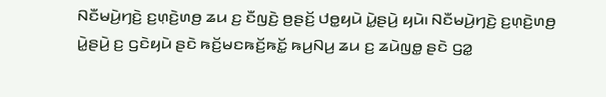ꤡꤢꤪꤗꤣꤧ꤬ꤚꤢꤧ꤬ ꤢ꤬ꤛ꤫ꤢꤧ꤬ꤛꤥ꤬ ꤘꤣ ꤢ꤬ ꤢꤪꤜꤢꤧ꤬ ꤥ꤬ꤔꤢꤩ꤬ ꤓꤥ꤭ꤟꤣꤧ ꤣꤧ꤭ꤔꤣꤧ꤬ ꤟꤣꤧ꤯ ꤡꤢꤪꤗꤣꤧ꤬ꤚꤢꤧ꤬ ꤢ꤬ꤛ꤫ꤢꤧ꤬ꤛꤥ꤬ ꤣꤧ꤭ꤔꤣꤧ꤬ ꤢ꤬ ꤞꤢꤧꤟꤣꤧ ꤔꤢꤧ ꤒꤢꤩ꤬ꤗꤢꤒꤢꤩ꤬ꤒꤢꤩ꤭ ꤒꤣ꤬ꤡꤣ꤬ ꤘꤣ ꤢ꤬ ꤘꤣꤧꤜꤥ꤭ ꤔꤢꤧ ꤞꤤ꤭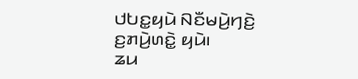ꤓꤝꤢ꤭ꤟꤣꤧ ꤡꤢꤪꤗꤣꤧ꤬ꤚꤢꤧ꤬ ꤢ꤬ꤊꤣꤧ꤬ꤛꤢꤧ꤭ ꤟꤣꤧ꤯
ꤘꤣ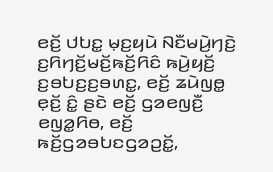ꤕꤢꤩ꤬ ꤓꤝꤢ꤭ ꤗ꤫ꤢ꤬ꤟꤣꤧ ꤡꤢꤪꤗꤣꤧ꤬ꤚꤢꤧ꤬ ꤢ꤬ꤖꤚꤢꤩ꤬ꤗꤢꤩ꤬ꤒꤢꤩ꤬ꤖꤢꤨ ꤒꤣꤧ꤬ꤟꤢꤩ꤬ ꤢ꤬ꤋꤝꤢ꤬ꤢ꤬ꤋꤛꤢ꤭, ꤕꤢꤩ꤬ ꤘꤣꤧꤜꤥ꤭ ꤕ꤫ꤢꤩ꤬ ꤢꤨ꤭ ꤔꤢꤧ ꤕꤢꤩ꤬ ꤞꤤꤕꤜꤢꤪ꤬ ꤕꤜꤤ꤭ꤖꤥ, ꤕꤢꤩ꤬ ꤒꤢꤩ꤬ꤞꤤꤋꤝꤢꤞꤤꤑꤢꤩ꤭,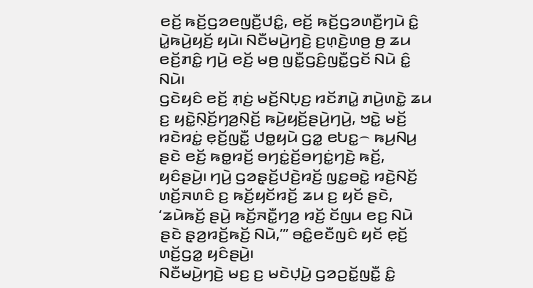ꤕꤢꤩ꤬ ꤒꤢꤩ꤬ꤞꤤꤕꤜꤢꤪ꤬ꤓꤢꤨ꤭, ꤕꤢꤩ꤬ ꤒꤢꤩ꤬ꤞꤤꤛꤢꤪ꤬ꤚꤣꤧ ꤢꤨ꤭ ꤣꤧ꤭ꤒꤣꤧ꤬ꤟꤢꤩ꤬ ꤟꤣꤧ꤯ ꤡꤢꤪꤗꤣꤧ꤬ꤚꤢꤧ꤬ ꤢ꤬ꤛ꤫ꤢꤧ꤬ꤛꤥ꤬ ꤥ꤬ ꤘꤣ ꤕꤢꤩ꤬ꤊꤢꤨ꤭ ꤚꤣꤧ꤬ ꤕꤢꤩ꤬ ꤗꤥ꤬ ꤜꤢꤪ꤭ꤞꤢꤨ꤬ꤜꤢꤪ꤭ꤞꤢꤩ ꤡꤣꤧ ꤢꤨ꤭ ꤡꤣꤧ꤯
ꤞꤢꤧꤟꤢꤨ ꤕꤢꤩ꤬ ꤊ꤫ꤢꤦ꤬ ꤗꤢꤩ꤬ꤡꤝ꤫ꤢ꤬ ꤙꤢꤩꤊꤣꤧ꤭ ꤊꤣꤧ꤬ꤛꤢꤧ꤭ ꤘꤣ ꤢ꤬ ꤟꤢꤧ꤭ꤡ꤫ꤢꤩ꤬ꤚꤤ꤬ꤡ꤫ꤢꤩ꤬ ꤒꤣꤧ꤬ꤟꤢꤩ꤬ꤔꤣꤧ꤬ꤚꤣꤧ꤬, ꤠꤢꤧ꤭ ꤗꤢꤩ꤬ ꤙꤢꤧꤙꤢꤦ꤭ ꤕ꤫ꤢꤩ꤬ꤜꤢꤪ꤭ ꤓꤥ꤭ꤟꤣꤧ ꤞꤤ꤭ ꤕꤝꤢ꤭꤮ ꤒꤣ꤬ꤡꤣ꤬ ꤔꤢꤧ ꤕꤢꤩ꤬ ꤒꤥ꤭ꤙꤢꤩ꤬ ꤋꤚꤢꤦ꤭ꤢꤩ꤬ꤋꤚꤢꤦ꤭ꤚꤢꤧ꤬ ꤒꤢꤩ꤬, ꤟꤢꤨꤔꤣꤧ꤬꤯ ꤚꤣꤧ꤬ ꤞꤤꤔ꤫ꤢꤩ꤬ꤓꤢꤧ꤬ꤙꤢꤩ꤬ ꤜꤢ꤭ꤋꤢꤧ꤭ ꤙꤢꤧ꤬ꤡꤢꤩ꤬ ꤛꤢꤩ꤬ꤏꤛꤢꤨ ꤢ꤬ ꤒꤢꤩ꤬ꤟꤢꤩꤙꤢꤩ꤬ ꤘꤣ ꤢ꤬ ꤟꤢꤩ ꤔꤢꤧ, ‘ꤘꤣꤧꤒꤢꤩ꤬ ꤔꤣꤧ꤬ ꤒꤢꤩ꤬ꤏꤢꤪ꤭ꤚꤤ꤬ ꤙꤢꤩ꤬ ꤢꤩꤜꤣ ꤕꤢ꤬ ꤡꤣꤧ ꤔꤢꤧ ꤔ꤫ꤤ꤬ꤙꤢꤩ꤬ꤒꤢꤩ꤬ ꤡꤣꤧ,’” ꤋꤢꤨ꤭ꤕꤢꤪꤜꤢꤨ ꤟꤢꤩ ꤕ꤫ꤢꤩ꤬ ꤛꤢꤩ꤬ꤞꤤ꤭ ꤟꤢꤨꤔꤣꤧ꤬꤯
ꤡꤢꤪꤗꤣꤧ꤬ꤚꤢꤧ꤬ ꤗꤢ꤬ ꤢ꤬ ꤗꤢꤧꤓ꤫ꤣꤧ꤬ ꤞꤤꤑꤢꤩ꤭ꤜꤢꤪ꤭ ꤢꤨ꤭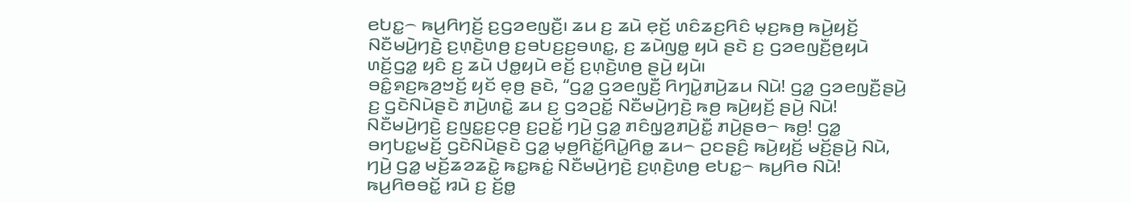ꤕꤝꤢ꤭꤮ ꤒꤣ꤬ꤖꤚꤢꤩ꤬ ꤢ꤬ꤞꤤꤕꤜꤢꤪ꤬꤯ ꤘꤣ ꤢ꤬ ꤘꤣꤧ ꤕ꤫ꤢꤩ꤬ ꤛꤢꤨꤘꤢ꤬ꤖꤢꤨ ꤗ꤫ꤢ꤬ꤒꤥ꤬ ꤒꤣꤧ꤬ꤟꤢꤩ꤬ ꤡꤢꤪꤗꤣꤧ꤬ꤚꤢꤧ꤬ ꤢ꤬ꤛ꤫ꤢꤧ꤬ꤛꤥ꤬ ꤢ꤬ꤋꤝꤢ꤬ꤢ꤬ꤋꤛꤢ꤭, ꤢ꤬ ꤘꤣꤧꤜꤥ꤭ ꤟꤣꤧ ꤔꤢꤧ ꤢ꤬ ꤞꤤꤕꤜꤢꤪ꤬ꤥ꤬ꤟꤣꤧ ꤛꤢꤩ꤬ꤞꤤ꤭ ꤟꤢꤨ ꤢ꤬ ꤘꤣꤧ ꤓꤥ꤭ꤟꤣꤧ ꤕꤢꤩ꤬ ꤢ꤬ꤛ꤫ꤢꤧ꤬ꤛꤥ꤬ ꤔꤣꤧ꤬ ꤟꤣꤧ꤯
ꤋꤢꤨ꤭ꤎꤢ꤬ꤒꤤ꤬ꤠꤢꤩ꤬ ꤟꤢꤩ ꤕ꤫ꤥ꤬ ꤔꤢꤧ, “ꤞꤤ꤭ ꤞꤤꤕꤜꤢꤪ꤬ ꤖꤚꤣꤧ꤭ꤊꤣꤧ꤬ꤘꤣ ꤡꤣꤧ! ꤞꤤ꤭ ꤞꤤꤕꤜꤢꤪ꤬ꤔꤣꤧ꤬ ꤢ꤬ ꤞꤢꤧꤡꤣꤧꤔꤢꤧ ꤊꤣꤧ꤬ꤛꤢꤧ꤭ ꤘꤣ ꤢ꤬ ꤞꤤꤑꤢꤩ꤭ ꤡꤢꤪꤗꤣꤧ꤬ꤚꤢꤧ꤬ ꤒꤥ꤬ ꤒꤣꤧ꤬ꤟꤢꤩ꤬ ꤔꤣꤧ꤬ ꤡꤣꤧ! ꤡꤢꤪꤗꤣꤧ꤬ꤚꤢꤧ꤬ ꤢ꤬ꤜꤢ꤭ꤢ꤬ꤍ꤫ꤥ꤬ ꤢ꤬ꤑꤢꤩ꤭ ꤚꤣꤧ꤬ ꤞꤤ꤭ ꤊꤢꤨꤜ꤫ꤤ꤬ꤊꤣꤧ꤬ꤢꤪ꤭ ꤊꤣꤧ꤬ꤔꤥ꤮ ꤒꤥ꤬! ꤞꤤ꤭ ꤋꤚꤝꤢ꤭ꤗꤢꤩ꤬ ꤞꤢꤧꤡꤣꤧꤔꤢꤧ ꤞꤤ꤭ ꤗ꤫ꤥ꤬ꤖꤢꤩ꤭ꤖꤣꤧ꤭ꤖꤥ꤭ ꤘꤣ꤮ ꤑꤢꤔꤢꤨ꤬ ꤒꤣꤧ꤬ꤟꤢꤩ꤬ ꤗꤢꤩ꤬ꤔꤣꤧ꤬ ꤡꤣꤧ, ꤚꤣꤧ꤬ ꤞꤤ꤭ ꤗꤢꤩ꤬ꤘꤤꤘꤢꤧ꤭ ꤒꤢ꤭ꤒꤢꤦ꤭ ꤡꤢꤪꤗꤣꤧ꤬ꤚꤢꤧ꤬ ꤢ꤬ꤛ꤫ꤢꤧ꤬ꤛꤥ꤬ ꤕꤝꤢ꤭꤮ ꤒꤣ꤬ꤖꤥ ꤡꤣꤧ!
ꤒꤣ꤬ꤖꤥꤋꤢꤩ꤭ ꤙꤣꤧ ꤢ꤬ ꤢꤩ꤬ꤥ꤭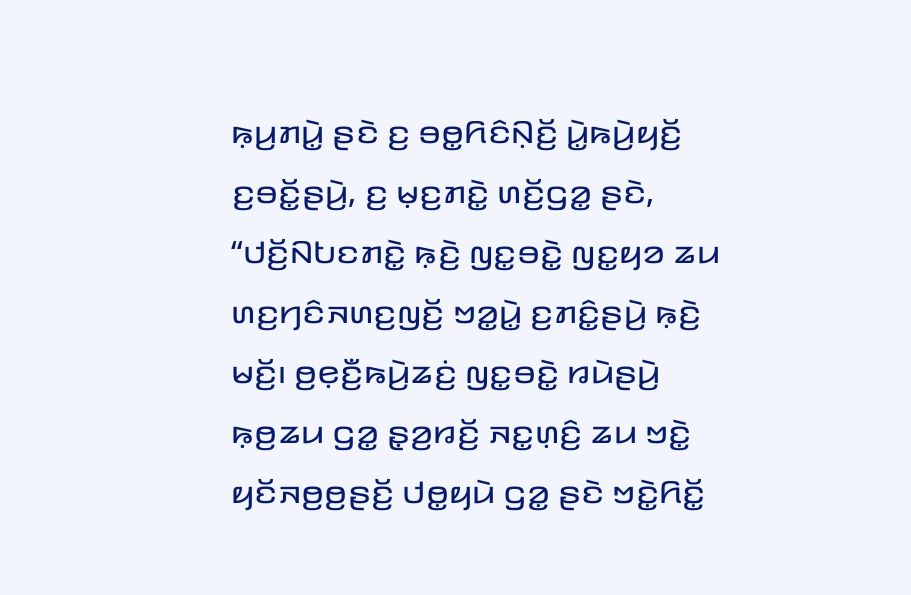ꤒ꤫ꤣ꤬ꤊꤣꤧ꤭ ꤔꤢꤧ ꤢ꤬ ꤋꤥ꤭ꤖꤢꤨꤡ꤫ꤢꤩ꤬ ꤣꤧ꤭ꤒꤣꤧ꤬ꤟꤢꤩ꤬ ꤢ꤬ꤋꤢꤩ꤭ꤔꤣꤧ꤬, ꤢ꤬ ꤗ꤫ꤢ꤬ꤊꤢꤧ꤭ ꤛꤢꤩ꤬ꤞꤤ꤭ ꤔꤢꤧ, “ꤓꤢꤩ꤬ꤡꤝꤢꤊꤢꤧ꤭ ꤒ꤫ꤢꤧ꤬ ꤜꤢ꤭ꤋꤢꤧ꤭ ꤜꤢ꤭ꤟꤤ ꤘꤣ ꤛꤢ꤬ꤚꤢꤨꤏꤛꤢ꤬ꤜꤢꤩ꤬ ꤠꤤ꤭ꤣꤧ꤭ ꤢ꤬ꤊꤢꤨ꤭ꤔꤣꤧ꤬ ꤒ꤫ꤢꤧ꤬ ꤗꤢꤩ꤬꤯ ꤥ꤬ꤕ꤫ꤢꤪ꤬ꤒꤣꤧ꤬ꤘꤢꤦ꤬ ꤜꤢ꤭ꤋꤢꤧ꤭ ꤙꤣꤧꤔꤣꤧ꤬ ꤒ꤫ꤥ꤬ꤘꤣ ꤞꤤ꤭ ꤔ꤫ꤤ꤬ꤙꤢꤩ꤬ ꤏꤢ꤭ꤛ꤫ꤢꤨ꤬ ꤘꤣ ꤠꤢꤧ꤭ ꤟꤢꤩꤏꤥ꤬ꤥ꤬ꤔꤢꤩ꤬ ꤓꤥ꤭ꤟꤣꤧ ꤞꤤ꤭ ꤔꤢꤧ ꤠꤢꤧ꤭ꤖꤢꤩ꤭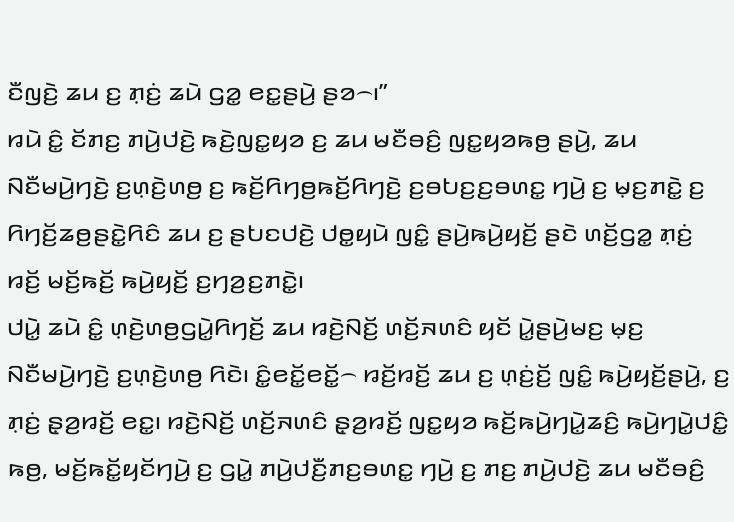ꤢꤪꤜꤢꤧ꤬ ꤘꤣ ꤢ꤬ ꤊ꤫ꤢꤦ꤬ ꤘꤣꤧ ꤞꤤ꤭ ꤕꤢ꤭ꤔꤣꤧ꤬ ꤔꤤ꤮꤯”
ꤙꤣꤧ ꤢꤨ꤭ ꤢꤩꤊꤢ꤬ ꤊꤣꤧ꤬ꤓꤢꤧ꤬ ꤒꤢꤧ꤬ꤜꤢ꤭ꤟꤤ ꤢ꤬ ꤘꤣ ꤗꤢꤪꤋꤢꤨ꤬ ꤜꤢ꤭ꤟꤤꤒꤥ꤬ ꤔꤣꤧ꤬, ꤘꤣ ꤡꤢꤪꤗꤣꤧ꤬ꤚꤢꤧ꤬ ꤢ꤬ꤛ꤫ꤢꤧ꤬ꤛꤥ꤬ ꤢ꤬ ꤒꤢꤩ꤬ꤖꤚꤥ꤬ꤒꤢꤩ꤬ꤖꤚꤢꤧ꤬ ꤢ꤬ꤋꤝꤢ꤬ꤢ꤬ꤋꤛꤢ꤭ ꤚꤣꤧ꤬ ꤢ꤬ ꤗ꤫ꤢ꤬ꤊꤢꤧ꤭ ꤢ꤬ ꤖꤚꤢꤩ꤬ꤘꤥ꤬ꤔꤢꤧ꤭ꤖꤢꤨ ꤘꤣ ꤢ꤬ ꤔꤝꤢꤓꤢꤧ꤬ ꤓꤥ꤭ꤟꤣꤧ ꤜꤢꤨ꤭ ꤔꤣꤧ꤬ꤒꤣꤧ꤬ꤟꤢꤩ꤬ ꤔꤢꤧ ꤛꤢꤩ꤬ꤞꤤ꤭ ꤊ꤫ꤢꤦ꤬ ꤙꤢꤩ꤬ ꤗꤢꤩ꤬ꤒꤢꤩ꤬ ꤒꤣꤧ꤬ꤟꤢꤩ꤬ ꤢ꤬ꤚꤤ꤬ꤢ꤬ꤊꤢꤧ꤭꤯
ꤓꤣꤧ꤭ ꤘꤣꤧ ꤢꤨ꤭ ꤛ꤫ꤢꤧ꤬ꤛꤥ꤬ꤞꤣꤧ꤭ꤖꤚꤢꤩ꤬ ꤘꤣ ꤙꤢꤧ꤬ꤡꤢꤩ꤬ ꤛꤢꤩ꤬ꤏꤛꤢꤨ ꤟꤢꤩ ꤣꤧ꤭ꤔꤣꤧ꤬ꤗꤢ꤬ ꤗ꤫ꤢ꤬ ꤡꤢꤪꤗꤣꤧ꤬ꤚꤢꤧ꤬ ꤢ꤬ꤛ꤫ꤢꤧ꤬ꤛꤥ꤬ ꤖꤢꤧ꤯ ꤢꤨ꤭ꤕꤢꤩ꤭ꤕꤢꤩ꤭꤮ ꤙꤢꤩ꤬ꤙꤢꤩ꤬ ꤘꤣ ꤢ꤬ ꤛ꤫ꤢꤦ꤬ꤢꤩ꤬ ꤜꤢꤨ꤭ ꤒꤣꤧ꤬ꤟꤢꤩ꤬ꤔꤣꤧ꤬, ꤢ꤬ ꤊ꤫ꤢꤦ꤬ ꤔ꤫ꤤ꤬ꤙꤢꤩ꤬ ꤕꤢ꤭꤯ ꤙꤢꤧ꤬ꤡꤢꤩ꤬ ꤛꤢꤩ꤬ꤏꤛꤢꤨ ꤔ꤫ꤤ꤬ꤙꤢꤩ꤬ ꤜꤢ꤭ꤟꤤ ꤒꤢꤩ꤬ꤒꤣꤧ꤬ꤚꤣꤧ꤭ꤘꤢꤨ꤬ ꤒꤣꤧ꤬ꤚꤣꤧ꤭ꤓꤢꤨ꤭ ꤒꤥ꤬, ꤗꤢꤩ꤬ꤒꤢꤩ꤭ꤟꤢꤩꤚꤣꤧ꤬ ꤢ꤬ ꤞꤣꤧ꤭ ꤊꤣꤧ꤬ꤓꤢꤪ꤬ꤊꤢ꤬ꤋꤛꤢ꤭ ꤚꤣꤧ꤬ ꤢ꤬ ꤊꤢ꤬ ꤊꤣꤧ꤬ꤓꤢꤧ꤬ ꤘꤣ ꤗꤢꤪꤋꤢꤨ꤬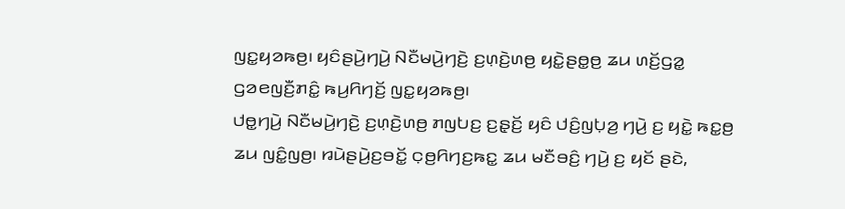ꤜꤢ꤭ꤟꤤꤒꤥ꤬꤯ ꤟꤢꤨꤔꤣꤧ꤬ꤚꤣꤧ꤬ ꤡꤢꤪꤗꤣꤧ꤬ꤚꤢꤧ꤬ ꤢ꤬ꤛ꤫ꤢꤧ꤬ꤛꤥ꤬ ꤟꤢꤧ꤭ꤔꤥ꤭ꤥ꤬ ꤘꤣ ꤛꤢꤩ꤬ꤞꤤ꤭ ꤞꤤꤕꤜꤢꤪ꤬ꤊꤢꤨ꤭ ꤒꤣ꤬ꤖꤚꤢꤩ꤬ ꤜꤢ꤭ꤟꤤꤒꤥ꤬꤯
ꤓꤥ꤭ꤚꤣꤧ꤬ ꤡꤢꤪꤗꤣꤧ꤬ꤚꤢꤧ꤬ ꤢ꤬ꤛ꤫ꤢꤧ꤬ꤛꤥ꤬ ꤊꤜꤝꤢ꤬ ꤢ꤬ꤔ꤫ꤢꤩ꤬ ꤟꤢꤨ ꤓꤢꤨ꤬ꤜꤝ꤫ꤤ꤬ ꤚꤣꤧ꤬ ꤢ꤬ ꤟꤢꤧ꤭ ꤒꤢ꤭ꤥ꤬ ꤘꤣ ꤜꤢꤨ꤭ꤜꤥ꤬꤯ ꤙꤣꤧꤔꤣꤧ꤬ꤢ꤬ꤋꤢꤩ꤭ ꤍ꤫ꤥ꤬ꤖꤚꤢ꤬ꤒꤢ꤭ ꤘꤣ ꤗꤢꤪꤋꤢꤨ꤬ ꤚꤣꤧ꤬ ꤢ꤬ ꤟꤢꤩ ꤔꤢꤧ,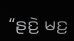“ꤔꤢꤧ꤬ ꤗꤢ꤬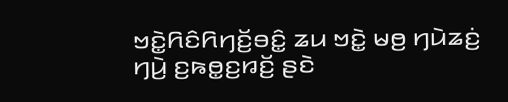ꤠꤢꤧ꤭ꤖꤢꤨꤖꤚꤢꤩ꤬ꤋꤢꤨ꤭ ꤘꤣ ꤠꤢꤧ꤭ ꤗꤥ꤬ ꤚꤣꤧꤘꤢꤦ꤬ ꤚꤣꤧ꤬ ꤢ꤬ꤒꤥ꤭ꤢ꤬ꤙꤢꤩ꤬ ꤔꤢꤧ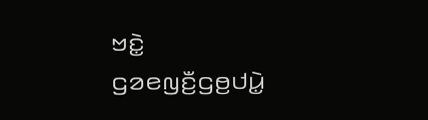ꤠꤢꤧ꤭ ꤞꤤꤕꤜꤢꤪ꤬ꤞꤥ꤬ꤓꤣꤧ꤭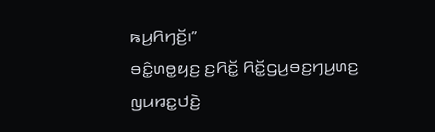ꤒꤣ꤬ꤖꤚꤢꤩ꤬꤯”
ꤋꤢꤨ꤭ꤛꤥ꤭ꤟꤢ꤬ ꤢ꤬ꤖꤢꤩ꤭ ꤖꤢꤩ꤭ꤞꤣ꤬ꤋꤢ꤬ꤚꤣ꤬ꤛꤢ꤬ ꤜꤣꤙꤢ꤭ꤓꤢꤧ꤬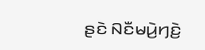ꤔꤢꤧ ꤡꤢꤪꤗꤣꤧ꤬ꤚꤢꤧ꤬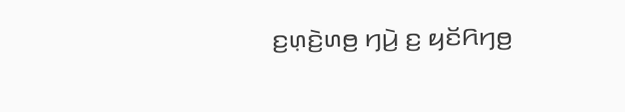ꤢ꤬ꤛ꤫ꤢꤧ꤬ꤛꤥ꤬ ꤚꤣꤧ꤬ ꤢ꤬ ꤟꤢꤩꤖꤚꤥ꤬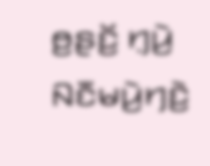ꤥ꤬ꤔꤢꤩ꤬ ꤚ꤫ꤣꤧ꤬ ꤡꤢꤪꤗꤣꤧ꤬ꤚꤢꤧ꤬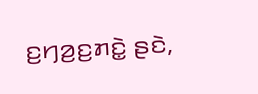ꤢ꤬ꤚꤤ꤬ꤢ꤬ꤊꤢꤧ꤭ ꤔꤢꤧ,